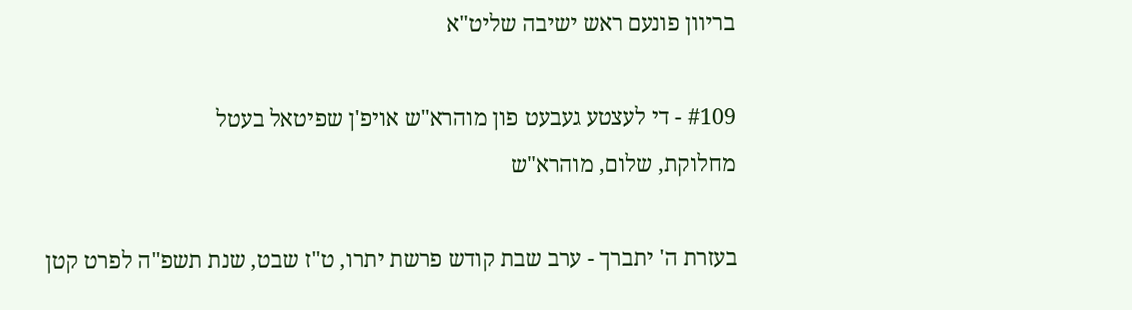בריוון פונעם ראש ישיבה שליט"א

#109 - די לעצטע געבעט פון מוהרא"ש אויפ'ן שפיטאל בעטל
מחלוקת, שלום, מוהרא"ש

בעזרת ה' יתברך - ערב שבת קודש פרשת יתרו, ט"ז שבט, שנת תשפ"ה לפרט קטן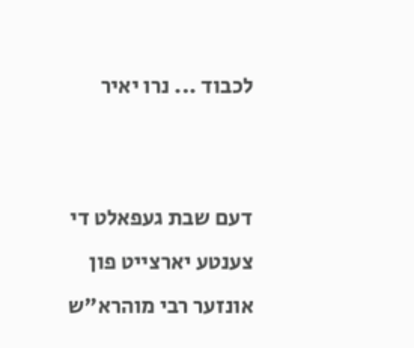לכבוד ... נרו יאיר


דעם שבת געפאלט די צענטע יארצייט פון אונזער רבי מוהרא"ש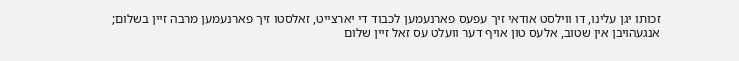זכותו יגן עלינו, דו ווילסט אודאי זיך עפעס פארנעמען לכבוד די יארצייט, זאלסטו זיך פארנעמען מרבה זיין בשלום; אנגעהויבן אין שטוב, אלעס טון אויף דער וועלט עס זאל זיין שלום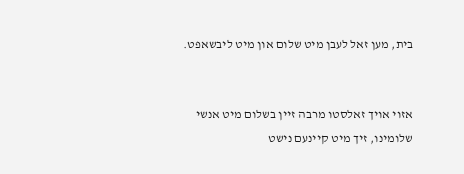בית, מען זאל לעבן מיט שלום און מיט ליבשאפט.


אזוי אויך זאלסטו מרבה זיין בשלום מיט אנשי שלומינו, זיך מיט קיינעם נישט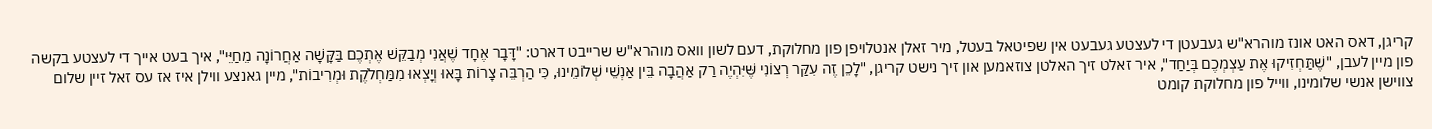קריגן, דאס האט אונז מוהרא"ש געבעטן די לעצטע געבעט אין שפיטאל בעטל, מיר זאלן אנטלויפן פון מחלוקת, דעם לשון וואס מוהרא"ש שרייבט דארט: "דָּבָר אֶחָד שֶׁאֲנִי מְבַקֵּשׁ אֶתְכֶם בַּקָּשָׁה אַחֲרוֹנָה מֵחַיֵּי", איך בעט אייך די לעצטע בקשה פון מיין לעבן, "שֶׁתַּחְזִיקוּ אֶת עַצְמְכֶם בְּיַחַד", איר זאלט זיך האלטן צוזאמען און זיך נישט קריגן, "לָכֵן זֶה עִקַּר רְצוֹנִי שֶּׁיִּהְיֶה רַק אַהֲבָה בֵּין אַנְשֵׁי שְׁלוֹמֵינוּ, כִּי הַרְבֵּה צָרוֹת בָּאוּ וְיָצְאוּ מִמַּחְלֹקֶת וּמְרִיבוֹת", מיין גאנצע ווילן איז אז עס זאל זיין שלום צווישן אנשי שלומינו, ווייל פון מחלוקת קומט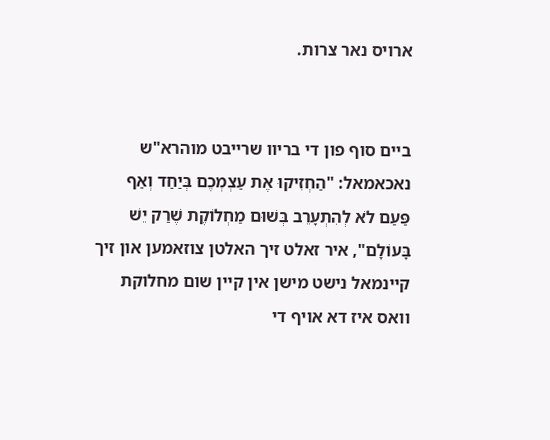ארויס נאר צרות.


ביים סוף פון די בריוו שרייבט מוהרא"ש נאכאמאל: "הַחְזִיקוּ אֶת עַצְמְכֶם בְּיַחַד וְאַף פַּעַם לֹא לְהִתְעָרֵב בְּשׁוּם מַחְלוֹקֶת שֶׁרַק יֵשׁ בָּעוֹלָם", איר זאלט זיך האלטן צוזאמען און זיך קיינמאל נישט מישן אין קיין שום מחלוקת וואס איז דא אויף די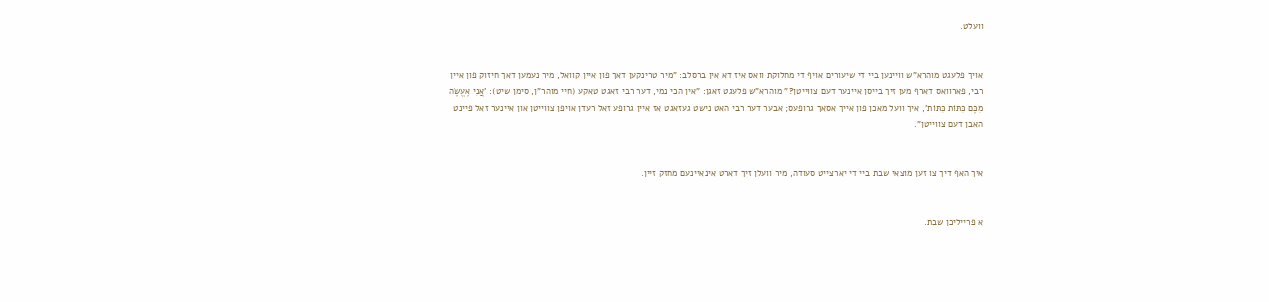וועלט.


אויך פלעגט מוהרא"ש וויינען ביי די שיעורים אויף די מחלוקת וואס איז דא אין ברסלב: "מיר טרינקען דאך פון איין קוואל, מיר נעמען דאך חיזוק פון איין רבי, פארוואס דארף מען זיך בייסן איינער דעם צווייטן?" מוהרא"ש פלעגט זאגן: "אין הכי נמי, דער רבי זאגט טאקע (חיי מוהר"ן, סימן שיט): 'אֲנִי אֶעֱשֶׂה מִכֶּם כִּתּוֹת כִּתּוֹת', איך וועל מאכן פון אייך אסאך גרופעס; אבער דער רבי האט נישט געזאגט אז איין גרופע זאל רעדן אויפן צווייטן און איינער זאל פיינט האבן דעם צווייטן".


איך האף דיך צו זען מוצאי שבת ביי די יארצייט סעודה, מיר וועלן זיך דארט אינאיינעם מחזק זיין.


א פרייליכן שבת.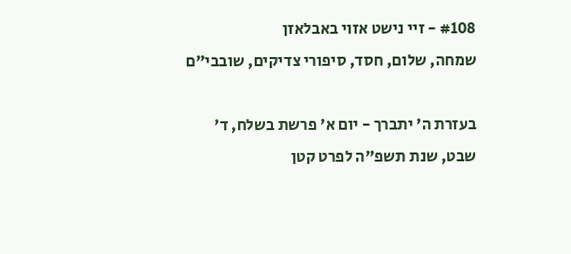#108 - זיי נישט אזוי באבלאזן
שמחה, שלום, חסד, סיפורי צדיקים, שובבי"ם

בעזרת ה' יתברך - יום א' פרשת בשלח, ד' שבט, שנת תשפ"ה לפרט קטן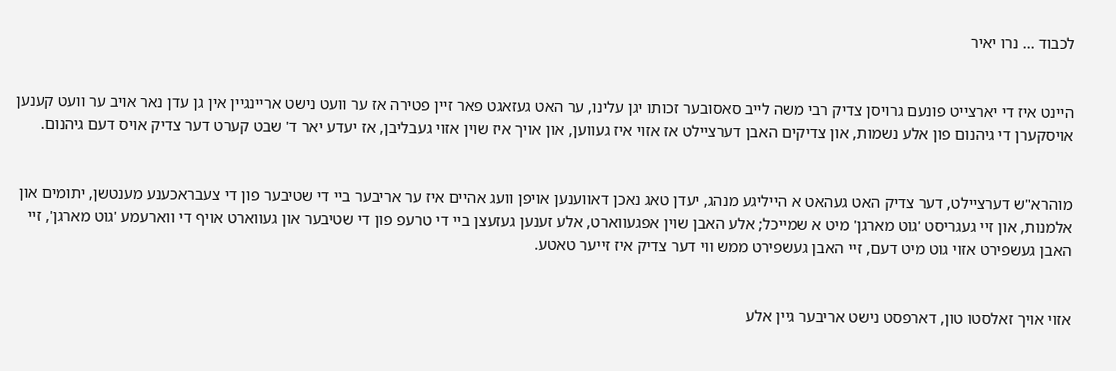לכבוד ... נרו יאיר


היינט איז די יארצייט פונעם גרויסן צדיק רבי משה לייב סאסובער זכותו יגן עלינו, ער האט געזאגט פאר זיין פטירה אז ער וועט נישט אריינגיין אין גן עדן נאר אויב ער וועט קענען אויסקערן די גיהנום פון אלע נשמות, און צדיקים האבן דערציילט אז אזוי איז געווען, און אויך איז שוין אזוי געבליבן, אז יעדע יאר ד' שבט קערט דער צדיק אויס דעם גיהנום.


מוהרא"ש דערציילט, דער צדיק האט געהאט א הייליגע מנהג, יעדן טאג נאכן דאווענען אויפן וועג אהיים איז ער אריבער ביי די שטיבער פון די צעבראכענע מענטשן, יתומים און אלמנות, און זיי געגריסט 'גוט מארגן' מיט א שמייכל; אלע האבן שוין אפגעווארט, אלע זענען געזעצן ביי די טרעפ פון די שטיבער און געווארט אויף די ווארעמע 'גוט מארגן', זיי האבן געשפירט אזוי גוט מיט דעם, זיי האבן געשפירט ממש ווי דער צדיק איז זייער טאטע.


אזוי אויך זאלסטו טון, דארפסט נישט אריבער גיין אלע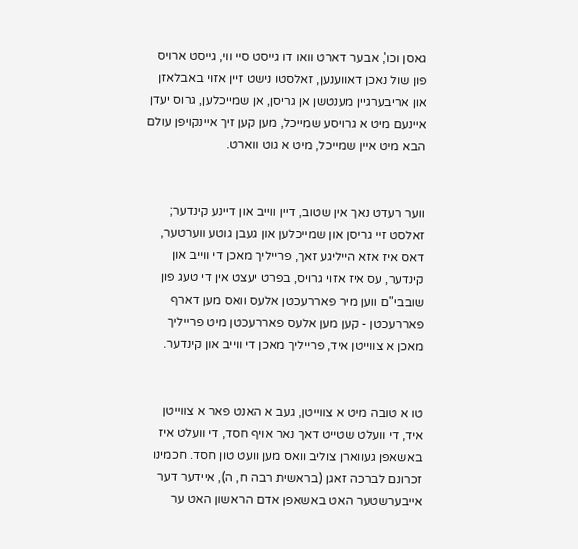גאסן וכו', אבער דארט וואו דו גייסט סיי ווי, גייסט ארויס פון שול נאכן דאווענען, זאלסטו נישט זיין אזוי באבלאזן און אריבערגיין מענטשן אן גריסן, אן שמייכלען, גרוס יעדן איינעם מיט א גרויסע שמייכל, מען קען זיך איינקויפן עולם הבא מיט איין שמייכל, מיט א גוט ווארט.


ווער רעדט נאך אין שטוב, דיין ווייב און דיינע קינדער; זאלסט זיי גריסן און שמייכלען און געבן גוטע ווערטער, דאס איז אזא הייליגע זאך, פרייליך מאכן די ווייב און קינדער, עס איז אזוי גרויס, בפרט יעצט אין די טעג פון שובבי"ם ווען מיר פאררעכטן אלעס וואס מען דארף פאררעכטן - קען מען אלעס פאררעכטן מיט פרייליך מאכן א צווייטן איד, פרייליך מאכן די ווייב און קינדער.


טו א טובה מיט א צווייטן, געב א האנט פאר א צווייטן איד, די וועלט שטייט דאך נאר אויף חסד, די וועלט איז באשאפן געווארן צוליב וואס מען וועט טון חסד. חכמינו זכרונם לברכה זאגן (בראשית רבה ח, ה), איידער דער אייבערשטער האט באשאפן אדם הראשון האט ער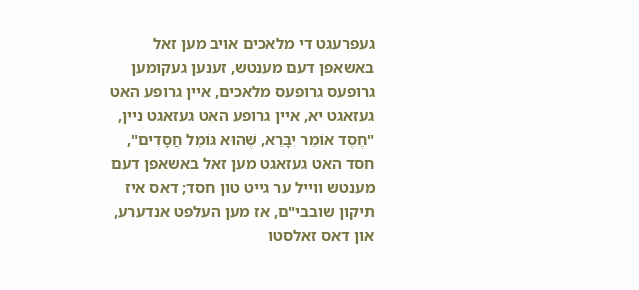געפרעגט די מלאכים אויב מען זאל באשאפן דעם מענטש, זענען געקומען גרופעס גרופעס מלאכים, איין גרופע האט געזאגט יא, איין גרופע האט געזאגט ניין, "חֶסֶד אוֹמֵר יִבָּרֵא, שֶׁהוּא גּוֹמֵל חֲסָדִים", חסד האט געזאגט מען זאל באשאפן דעם מענטש ווייל ער גייט טון חסד; דאס איז תיקון שובבי"ם, אז מען העלפט אנדערע, און דאס זאלסטו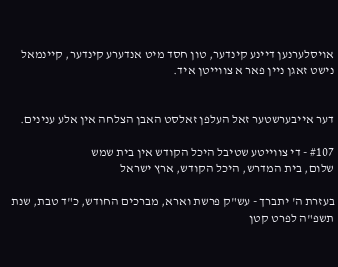אויסלערנען דיינע קינדער, טון חסד מיט אנדערע קינדער, קיינמאל נישט זאגן ניין פאר א צווייטן איד.


דער אייבערשטער זאל העלפן זאלסט האבן הצלחה אין אלע ענינים.

#107 - די צווייטע שטיבל היכל הקודש אין בית שמש
שלום, בית המדרש, היכל הקודש, ארץ ישראל

בעזרת ה' יתברך - עש"ק פרשת וארא, מברכים החודש, כ"ד טבת, שנת תשפ"ה לפרט קטן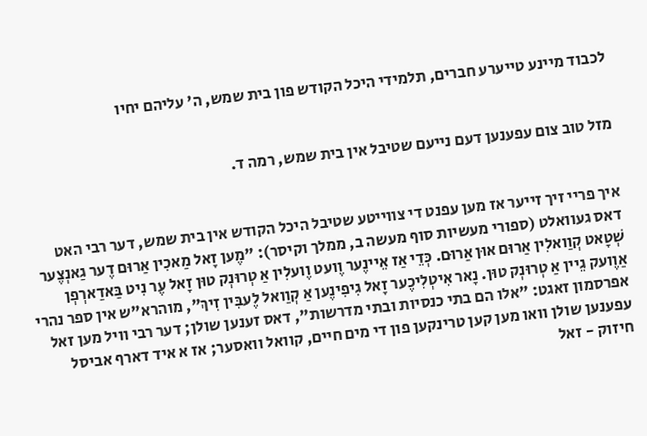לכבוד מיינע טייערע חברים, תלמידי היכל הקודש פון בית שמש, ה' עליהם יחיו


מזל טוב צום עפענען דעם נייעם שטיבל אין בית שמש, רמה ד.


איך פריי זיך זייער אז מען עפנט די צווייטע שטיבל היכל הקודש אין בית שמש, דער רבי האט דאס געוואלט (ספורי מעשיות סוף מעשה ב, ממלך וקיסר): "מֶען זָאל מַאכִין אַרוּם דֶער גַאנְצֶער שְׁטָאט קְוַואלִין אַרוּם אוּן אַרוּם. כְּדֵי אַז אֵיינֶער וֶועט וֶועלִין אַ טְרוּנְק טוּן זָאל עֶר נִיט בַּאדַארְפְן אַוֶועק גֵיין אַ טְרוּנְק טוּן. נָאר אִיטְלִיכֶער זָאל גִיפִינֶען אַ קְוַואל לֶעבִּין זִיךְ", מוהרא"ש אין ספר נהרי אפרסמון זאגט: "אלו הם בתי כנסיות ובתי מדרשות", דאס זענען שולן; דער רבי וויל מען זאל עפענען שולן וואו מען קען טרינקען פון די מים חיים, קוואל וואסער; אז א איד דארף אביסל חיזוק - זאל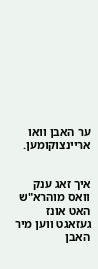ער האבן וואו אריינצוקומען.


איך זאג ענק וואס מוהרא"ש האט אונז געזאגט ווען מיר האבן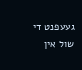געעפנט די שול אין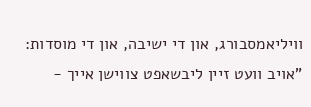וויליאמסבורג, און די ישיבה, און די מוסדות: "אויב וועט זיין ליבשאפט צווישן אייך -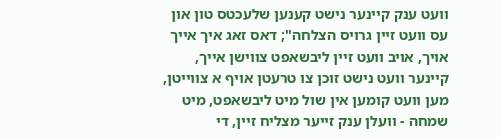וועט ענק קיינער נישט קענען שלעכטס טון און עס וועט זיין גרויס הצלחה"; דאס זאג איך אייך אויך, אויב וועט זיין ליבשאפט צווישן אייך, קיינער וועט נישט זוכן צו טרעטן אויף א צווייטן, מען וועט קומען אין שול מיט ליבשאפט, מיט שמחה - וועלן ענק זייער מצליח זיין, די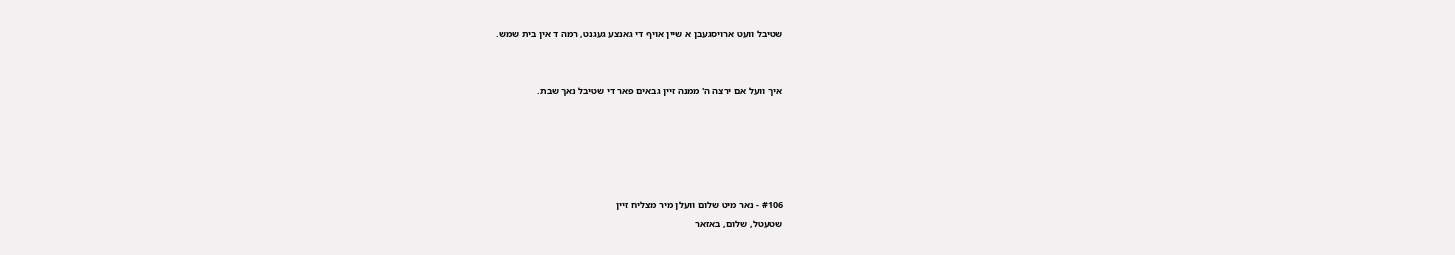שטיבל וועט ארויסגעבן א שיין אויף די גאנצע געגנט, רמה ד אין בית שמש.


איך וועל אם ירצה ה' ממנה זיין גבאים פאר די שטיבל נאך שבת.





#106 - נאר מיט שלום וועלן מיר מצליח זיין
שטעטל, שלום, באזאר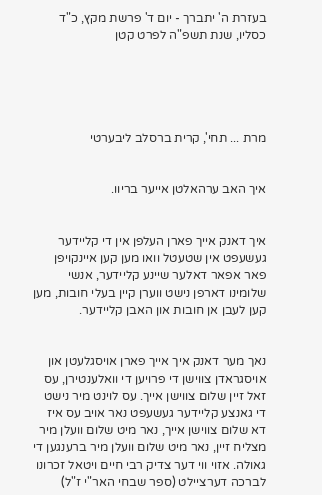בעזרת ה' יתברך - יום ד' פרשת מקץ, כ"ד כסליו, שנת תשפ"ה לפרט קטן





מרת ... תחי', קרית ברסלב ליבערטי


איך האב ערהאלטן אייער בריוו.


איך דאנק אייך פארן העלפן אין די קליידער געשעפט אין שטעטל וואו מען קען איינקויפן פאר אפאר דאלער שיינע קליידער, אנשי שלומינו דארפן נישט ווערן קיין בעלי חובות, מען קען לעבן אן חובות און האבן קליידער.


נאך מער דאנק איך אייך פארן אויסגלעטן און אויסגראדן צווישן די פרויען די וואלענטירן, עס זאל זיין שלום צווישן אייך. עס לוינט מיר נישט די גאנצע קליידער געשעפט נאר אויב עס איז דא שלום צווישן אייך, נאר מיט שלום וועלן מיר מצליח זיין, נאר מיט שלום וועלן מיר ברענגען די גאולה. אזוי ווי דער צדיק רבי חיים ויטאל זכרונו לברכה דערציילט (ספר שבחי האר"י ז"ל)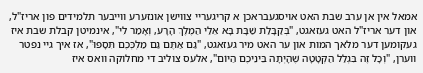אמאל אין אן ערב שבת האט אויסגעבראכן א קריגעריי צווישן אונזערע ווייבער תלמידים פון אריז"ל, און דער אריז"ל האט געזאגט, "בְּקַבָּלַת שַׁבָּת בָּא אֵלַי הַמֶלֶךְ הָרָע, וְאָמַר לִי", אינמיטן קבלת שבת איז געקומען דער מלאך המות און ער האט מיר געזאגט, "גַם אַתֶּם גַם מַלְכְּכֶם תִּסָפוּ", אז איך גיי נפטר ווערן, "וְכָל זֶה בִּגְלַל הַקְּטָטָה שֶׁהָיְתָה בֵּינֵיכֶם הַיוֹם", אלעס צוליב די מחלוקה וואס איז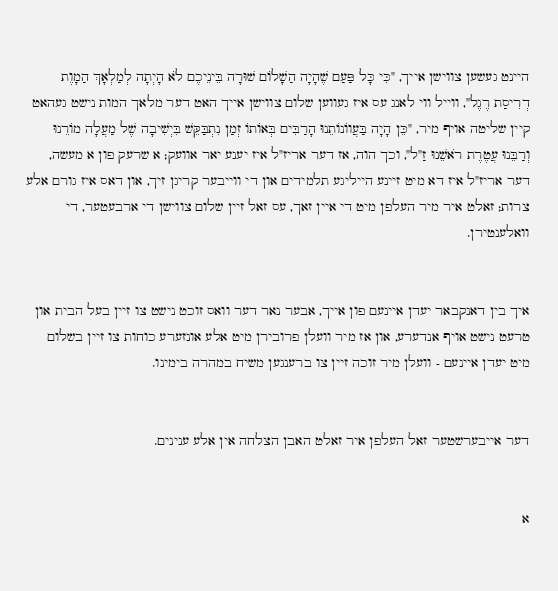היינט געשען צווישן אייך, "כִּי כָּל פַּעַם שֶׁהָיָה הַשָׁלוֹם שׁוּרָה בֵּינֵיכֶם לֹא הָיְתָה לְמַלְאָךְ הַמָוֶת דְרִיסַת רֶגֶל", ווייל ווי לאנג עס איז געווען שלום צווישן אייך האט דער מלאך המות נישט געהאט קיין שליטה אויף מיר, "כֵּן הָיָה בַּעֲווֹנוֹתֵנוּ הָרַבִּים בְּאוֹתוֹ זְמַן נִתְבַּקֵּשׁ בִּיְשִׁיבָה שֶׁל מַעֲלָה מוֹרֵנוּ וְרַבֵּנוּ עֲטֶרֶת רֹאשֵׁנוּ זַ"ל", וכך הוה, אז דער אריז"ל איז יענע יאר אוועק; א שרעק פון א מעשה, דער אריז"ל איז דא מיט זיינע הייליגע תלמידים און די ווייבער קריגן זיך, און דאס איז גורם אלע צרות; זאלט איר מיר העלפן מיט די איין זאך, עס זאל זיין שלום צווישן די ארבעטער, די וואלענטירן.


איך בין דאנקבאר יעדן איינעם פון אייך, אבער נאר דער וואס זוכט נישט צו זיין בעל הבית און טרעט נישט אויף אנדערע, און אז מיר וועלן פרובירן מיט אלע אונזערע כוחות צו זיין בשלום מיט יעדן איינעם - וועלן מיר זוכה זיין צו ברענגען משיח במהרה בימינו.


דער אייבערשטער זאל העלפן איר זאלט האבן הצלחה אין אלע ענינים.


א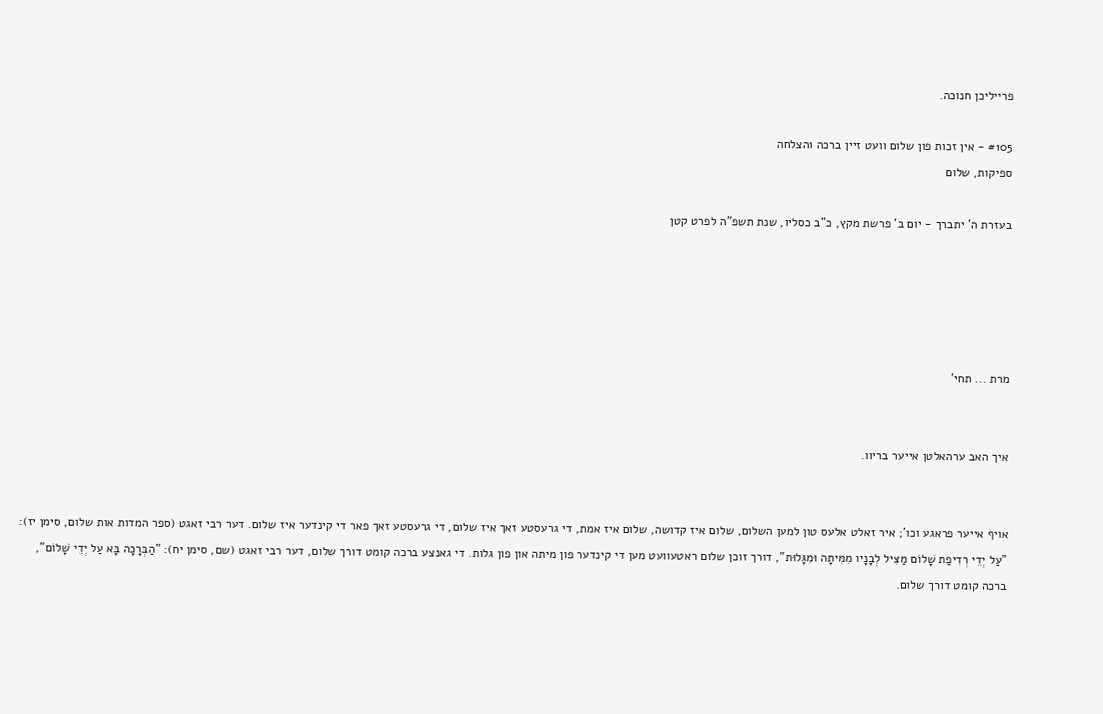פרייליכן חנוכה.

#105 - אין זכות פון שלום וועט זיין ברכה והצלחה
ספיקות, שלום

בעזרת ה' יתברך - יום ב' פרשת מקץ, כ"ב כסליו, שנת תשפ"ה לפרט קטן





מרת ... תחי'


איך האב ערהאלטן אייער בריוו.


אויף אייער פראגע וכו'; איר זאלט אלעס טון למען השלום, שלום איז קדושה, שלום איז אמת, די גרעסטע זאך איז שלום, די גרעסטע זאך פאר די קינדער איז שלום. דער רבי זאגט (ספר המדות אות שלום, סימן יז): "עַל יְדֵי רְדִיפַת שָׁלוֹם מַצִּיל לְבָנָיו מִמִּיתָה וּמִגָּלוּת", דורך זוכן שלום ראטעוועט מען די קינדער פון מיתה און פון גלות. די גאנצע ברכה קומט דורך שלום, דער רבי זאגט (שם, סימן יח): "הַבְּרָכָה בָּא עַל יְדֵי שָׁלוֹם", ברכה קומט דורך שלום.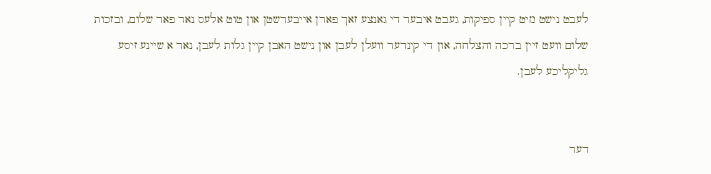לעבט נישט מיט קיין ספיקות, געבט איבער די גאנצע זאך פארן אייבערשטן און טוט אלעס נאר פאר שלום, ובזכות שלום וועט זיין ברכה והצלחה, און די קינדער וועלן לעבן און נישט האבן קיין גלות לעבן, נאר א שיינע זיסע גליקליכע לעבן.


דער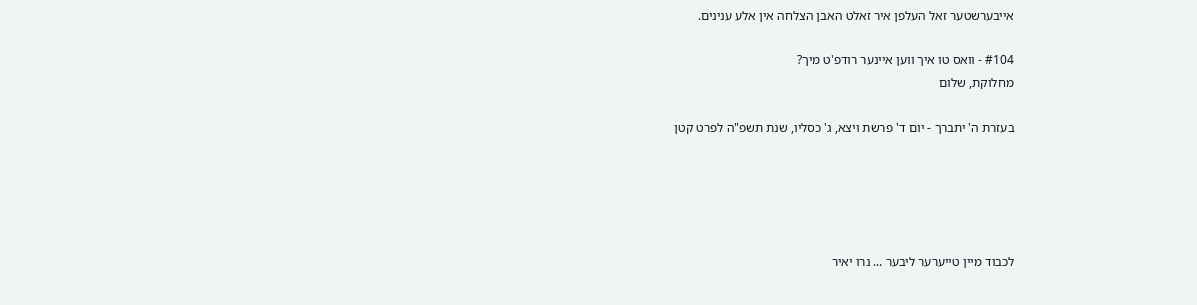אייבערשטער זאל העלפן איר זאלט האבן הצלחה אין אלע ענינים.

#104 - וואס טו איך ווען איינער רודפ'ט מיך?
מחלוקת, שלום

בעזרת ה' יתברך - יום ד' פרשת ויצא, ג' כסליו, שנת תשפ"ה לפרט קטן





לכבוד מיין טייערער ליבער ... נרו יאיר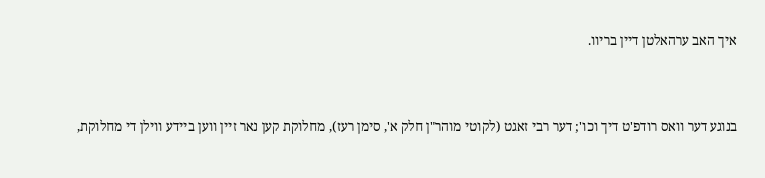איך האב ערהאלטן דיין בריוו.


בנוגע דער וואס רודפ'ט דיך וכו'; דער רבי זאגט (לקוטי מוהר"ן חלק א', סימן רעז), מחלוקת קען נאר זיין ווען ביידע ווילן די מחלוקת,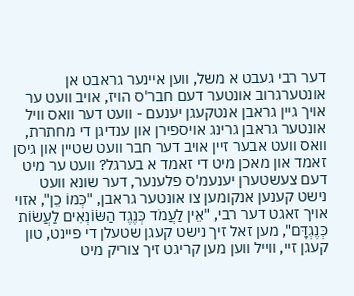דער רבי געבט א משל, ווען איינער גראבט אן אונטערגרוב אונטער דעם חבר'ס הויז, אויב וועט ער אויך גיין גראבן אנטקעגן יענעם - וועט דער וואס וויל אונטער גראבן גרינג אויספירן און ענדיגן די מחתרת, וואס וועט אבער זיין אויב דער חבר וועט שטיין און גיסן זאמד און מאכן מיט די זאמד א בערגל? וועט ער מיט דעם צעשטערן יענעמ'ס פלענער, דער שונא וועט נישט קענען אנקומען צו אונטער גראבן, "כְּמוֹ כֵן", אזוי אויך זאגט דער רבי, "אֵין לַעֲמֹד כְּנֶגֶד הַשּׂוֹנְאִים לַעֲשׂוֹת כְּנֶגְדָּם", מען זאל זיך נישט קעגן שטעלן די פיינט, טון קעגן זיי, ווייל ווען מען קריגט זיך צוריק מיט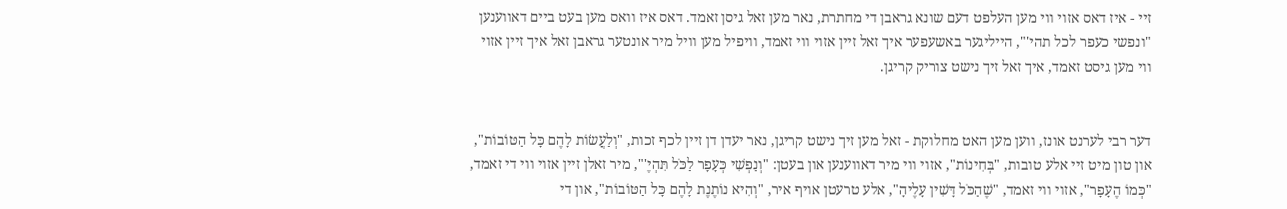זיי - איז דאס אזוי ווי מען העלפט דעם שונא גראבן די מחתרת, נאר מען זאל גיסן זאמד. דאס איז וואס מען בעט ביים דאווענען "ונפשי כעפר לכל תהי'", הייליגער באשעפער איך זאל זיין אזוי ווי זאמד, וויפיל מען וויל מיר אונטער גראבן זאל איך זיין אזוי ווי מען גיסט זאמד, איך זאל זיך נישט צוריק קריגן.


דער רבי לערנט אונז, ווען מען האט מחלוקת - זאל מען זיך נישט קריגן, נאר יעדן דן זיין לכף זכות, "וְלַעֲשׂוֹת לָהֶם כָּל הַטּוֹבוֹת", און טון מיט זיי אלע טובות, "בְּחִינוֹת", אזוי ווי מיר דאווענען און בעטן: "וְנַפְשִׁי כְּעָפָר לַכֹּל תִּהְיֶ'", מיר זאלן זיין אזוי ווי די זאמד, "כְּמוֹ הֶעָפָר", אזוי ווי זאמד, "שֶׁהַכֹּל דָּשִׁין עָלֶיהָ", אלע טרעטן אויף איר, "וְהִיא נוֹתֶנֶת לָהֶם כָּל הַטּוֹבוֹת", און די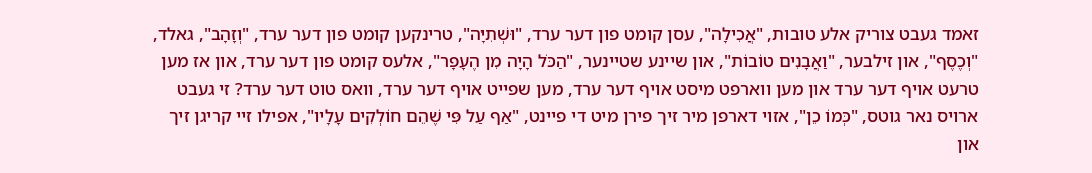זאמד געבט צוריק אלע טובות, "אֲכִילָה", עסן קומט פון דער ערד, "וּשְׁתִיָּה", טרינקען קומט פון דער ערד, "וְזָהָב", גאלד, "וְכֶסֶף", און זילבער, "וַאֲבָנִים טוֹבוֹת", און שיינע שטיינער, "הַכֹּל הָיָה מִן הֶעָפָר", אלעס קומט פון דער ערד, און אז מען טרעט אויף דער ערד און מען ווארפט מיסט אויף דער ערד, מען שפייט אויף דער ערד, וואס טוט דער ערד? זי געבט ארויס נאר גוטס, "כְּמוֹ כֵן", אזוי דארפן מיר זיך פירן מיט די פיינט, "אַף עַל פִּי שֶׁהֵם חוֹלְקִים עָלָיו", אפילו זיי קריגן זיך און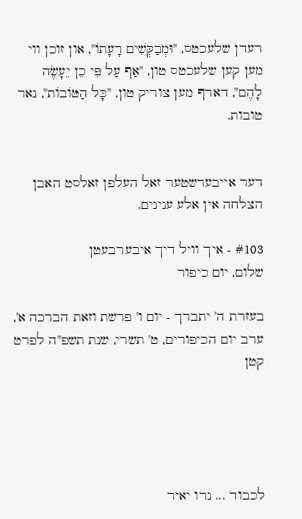רעדן שלעכטס, "וּמְבַקְּשִׁים רָעָתוֹ", און זוכן ווי מען קען שלעכטס טון, "אַף עַל פִּי כֵן יֵעָשֶׂה לָהֶם", דארף מען צוריק טון, "כָּל הַטּוֹבוֹת", נאר טובות.


דער אייבערשטער זאל העלפן זאלסט האבן הצלחה אין אלע ענינים.

#103 - איך וויל דיך איבערבעטן
שלום, יום כיפור

בעזרת ה' יתברך - יום ו' פרשת וזאת הברכה א', ערב יום הכיפורים, ט' תשרי, שנת תשפ"ה לפרט קטן





לכבוד ... נרו יאיר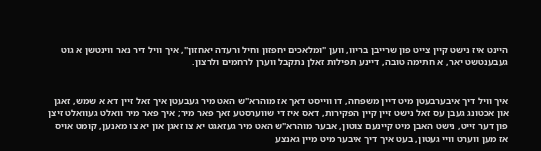היינט איז נישט קיין צייט פון שרייבן בריוו, ווען "ומלאכים יחפזון וחיל ורעדה יאחזון", איך וויל דיר נאר ווינטשן א גוט געבענטשט יאר, א חתימה טובה, דיינע תפילות זאלן נתקבל ווערן לרחמים ולרצון.


איך וויל דיך איבערבעטן מיט דיין משפחה, דו ווייסט דאך אז מוהרא"ש האט מיר געבעטן איך זאל זיין דא א שמש, זאגן און אכטונג געבן עס זאל נישט זיין קיין הפקירות, דאס איז די שווערסטע זאך פאר מיר; איך פאר מיר וואלט געוואלט זיצן פון דער זייט, נישט האבן מיט קיינעם צוטון, אבער מוהרא"ש האט מיר געזאגט יא צו זאגן און יא צו מאנען, קומט אויס אז מען ווערט וויי געטון, בעט איך דיך איבער מיט מיין גאנצע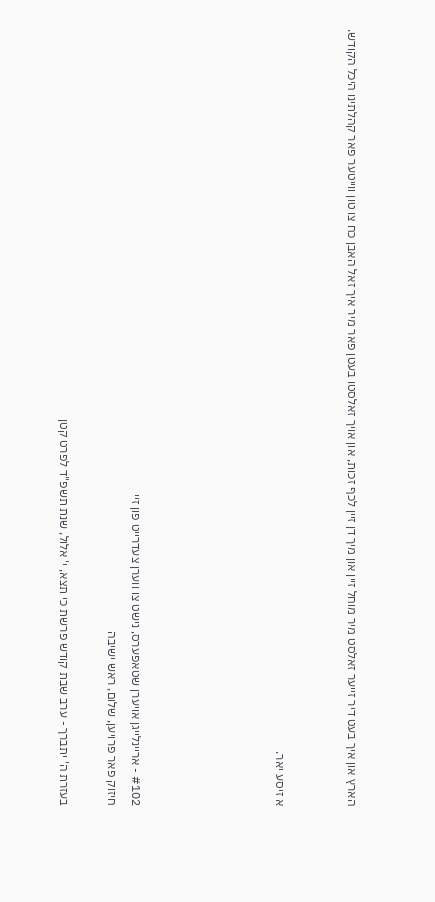הארץ און איך בעט דיר זייער זאלסט מיר מוחל זיין און מיך דן זיין לכף זכות, און אויך זאלסטו בעטן פאר מיר איך זאל האבן כח צו טון ווייטער פאר קהלתינו היכל הקודש.


א זיסע יאר.





#102 - אריינלייגן אויערן שטאפערס, נישט צו ווערן צעדרייט פון זיי
חיזוק פאר פרויען, שלום, ראש ישיבה

בעזרת ה' יתברך - ערב שבת קודש פרשת כי תצא, י' אלול, שנת תשפ"ד לפרט קטן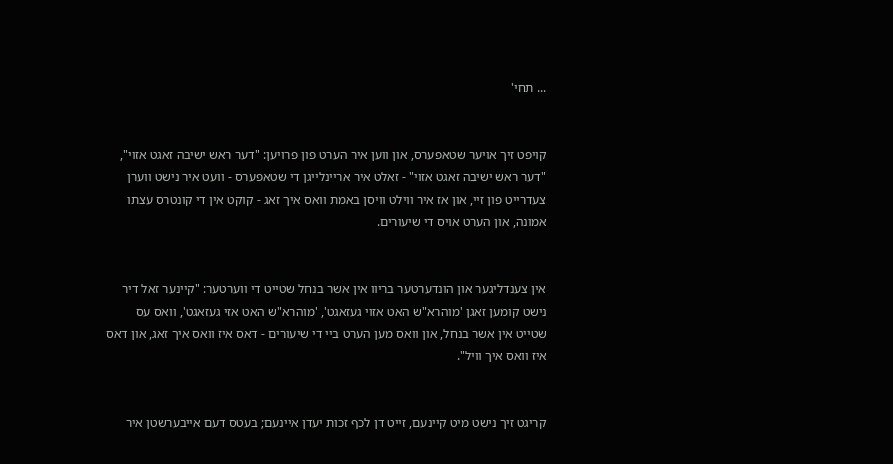... תחי'


קויפט זיך אויער שטאפערס, און ווען איר הערט פון פרויען: "דער ראש ישיבה זאגט אזוי", "דער ראש ישיבה זאגט אזוי" - זאלט איר אריינלייגן די שטאפערס - וועט איר נישט ווערן צעדרייט פון זיי, און אז איר ווילט וויסן באמת וואס איך זאג - קוקט אין די קונטרס עצתו אמונה, און הערט אויס די שיעורים.


אין צענדליגער און הונדערטער בריוו אין אשר בנחל שטייט די ווערטער: "קיינער זאל דיר נישט קומען זאגן 'מוהרא"ש האט אזוי געזאגט', 'מוהרא"ש האט אזי געזאגט', וואס עס שטייט אין אשר בנחל, און וואס מען הערט ביי די שיעורים - דאס איז וואס איך זאג, און דאס איז וואס איך וויל".


קריגט זיך נישט מיט קיינעם, זייט דן לכף זכות יעדן איינעם; בעטס דעם אייבערשטן איר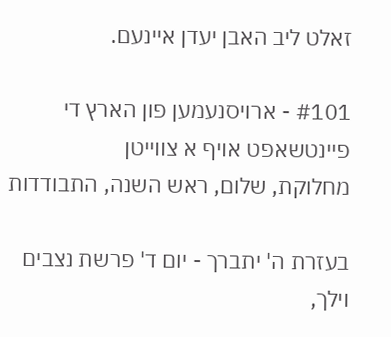זאלט ליב האבן יעדן איינעם.

#101 - ארויסנעמען פון הארץ די פיינטשאפט אויף א צווייטן
מחלוקת, שלום, ראש השנה, התבודדות

בעזרת ה' יתברך - יום ד' פרשת נצבים וילך,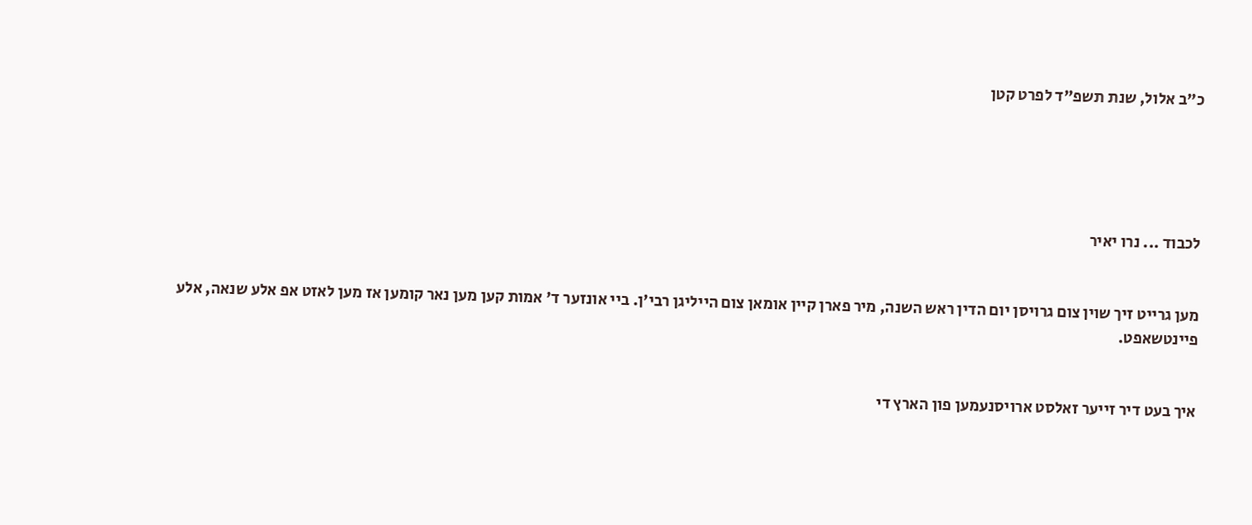כ"ב אלול, שנת תשפ"ד לפרט קטן





לכבוד ... נרו יאיר


מען גרייט זיך שוין צום גרויסן יום הדין ראש השנה, מיר פארן קיין אומאן צום הייליגן רבי'ן. ביי אונזער ד' אמות קען מען נאר קומען אז מען לאזט אפ אלע שנאה, אלע פיינטשאפט.


איך בעט דיר זייער זאלסט ארויסנעמען פון הארץ די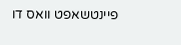פיינטשאפט וואס דו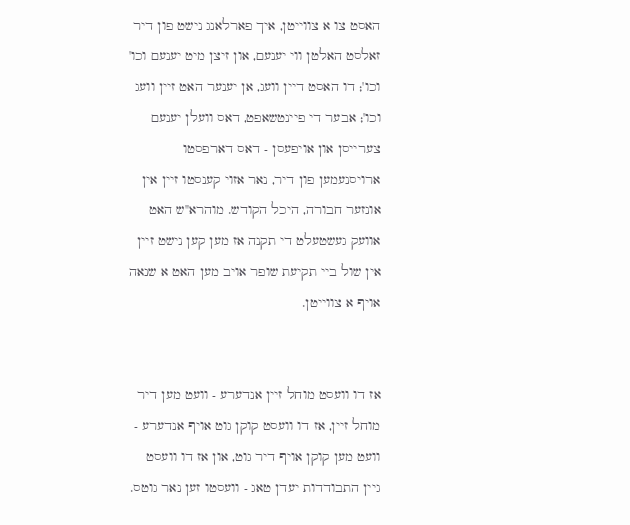האסט צו א צווייטן, איך פארלאנג נישט פון דיר זאלסט האלטן ווי יענעם, און זיצן מיט יענעם וכו' וכו'; דו האסט דיין וועג, אן יענער האט זיין וועג וכו'; אבער די פיינטשאפט, דאס וועלן יענעם צערייסן און אויפעסן - דאס דארפסטו ארויסנעמען פון דיר, נאר אזוי קענסטו זיין אין אונזער חבורה, היכל הקודש. מוהרא"ש האט אוועק געשטעלט די תקנה אז מען קען נישט זיין אין שול ביי תקיעת שופר אויב מען האט א שנאה אויף א צווייטן.


אז דו וועסט מוחל זיין אנדערע - וועט מען דיר מוחל זיין, אז דו וועסט קוקן גוט אויף אנדערע - וועט מען קוקן אויף דיר גוט, און אז דו וועסט גיין התבודדות יעדן טאג - וועסטו זען נאר גוטס.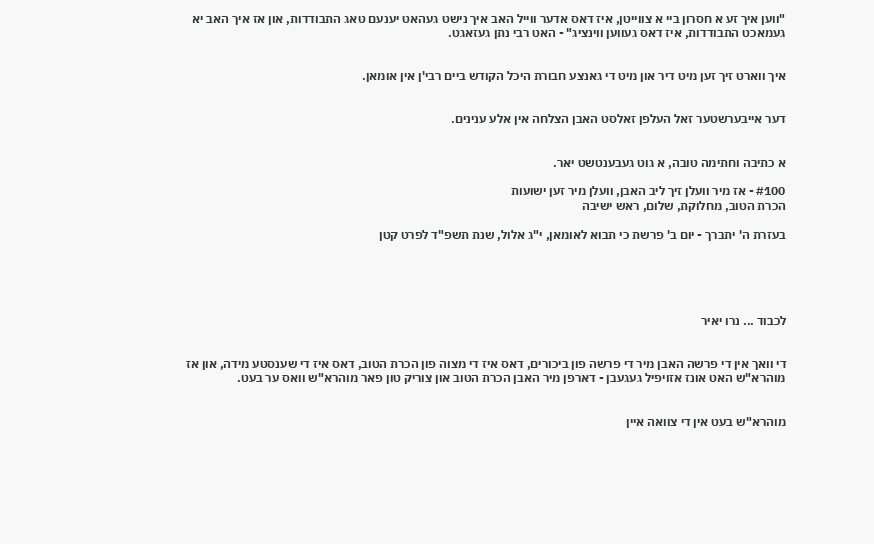"ווען איך זע א חסרון ביי א צווייטן, איז דאס אדער ווייל האב איך נישט געהאט יענעם טאג התבודדות, און אז איך האב יא געמאכט התבודדות, איז דאס געווען ווינציג" - האט רבי נתן געזאגט.


איך ווארט זיך זען מיט דיר און מיט די גאנצע חבורת היכל הקודש ביים רבי'ן אין אומאן.


דער אייבערשטער זאל העלפן זאלסט האבן הצלחה אין אלע ענינים.


א כתיבה וחתימה טובה, א גוט געבענטשט יאר.

#100 - אז מיר וועלן זיך ליב האבן, וועלן מיר זען ישועות
הכרת הטוב, מחלוקת, שלום, ראש ישיבה

בעזרת ה' יתברך - יום ב' פרשת כי תבוא לאומאן, י"ג אלול, שנת תשפ"ד לפרט קטן





לכבוד ... נרו יאיר


די וואך אין די פרשה האבן מיר די פרשה פון ביכורים, דאס איז די מצוה פון הכרת הטוב, דאס איז די שענסטע מידה, און אז מוהרא"ש האט אונז אזויפיל געגעבן - דארפן מיר האבן הכרת הטוב און צוריק טון פאר מוהרא"ש וואס ער בעט.


מוהרא"ש בעט אין די צוואה איין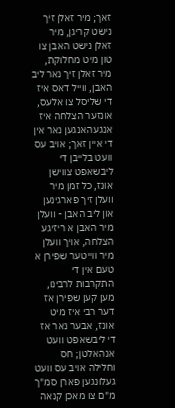זאך; מיר זאלן זיך נישט קריגן, מיר זאלן נישט האבן צו טון מיט מחלוקת, מיר זאלן זיך נאר ליב האבן, ווייל דאס איז די שליסל צו אלעס, אונזער הצלחה איז אנגעהאנגען נאר אין די איין זאך; אויב עס וועט בלייבן די ליבשאפט צווישן אונז, כל זמן מיר וועלן זיך פארגינען און ליב האבן - וועלן מיר האבן א ריזיגע הצלחה, אויך וועלן מיר ווייטער שפירן א טעם אין די התקרבות לרבינו, מען קען שפירן אז דער רבי איז מיט אונז, אבער נאר אז די ליבשאפט וועט אנהאלטן; חס וחלילה אויב עס וועט געלונגען פארן סמ"ך מ"ם צו מאכן קנאה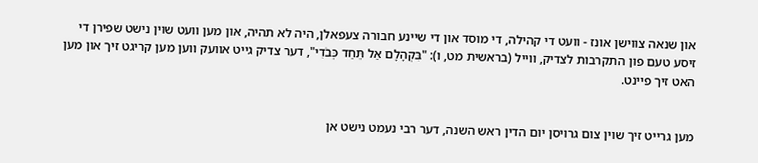און שנאה צווישן אונז - וועט די קהילה, די מוסד און די שיינע חבורה צעפאלן, היה לא תהיה, און מען וועט שוין נישט שפירן די זיסע טעם פון התקרבות לצדיק, ווייל (בראשית מט, ו): "בִּקְהָלָם אַל תֵּחַד כְּבֹדִי", דער צדיק גייט אוועק ווען מען קריגט זיך און מען האט זיך פיינט.


מען גרייט זיך שוין צום גרויסן יום הדין ראש השנה, דער רבי נעמט נישט אן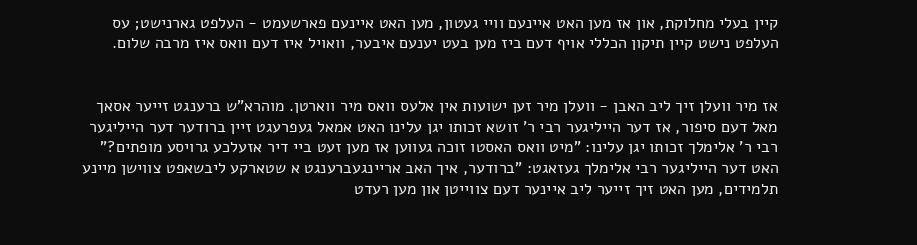קיין בעלי מחלוקת, און אז מען האט איינעם וויי געטון, מען האט איינעם פארשעמט - העלפט גארנישט; עס העלפט נישט קיין תיקון הכללי אויף דעם ביז מען בעט יענעם איבער, וואויל איז דעם וואס איז מרבה שלום.


אז מיר וועלן זיך ליב האבן - וועלן מיר זען ישועות אין אלעס וואס מיר ווארטן. מוהרא"ש ברענגט זייער אסאך מאל דעם סיפור, אז דער הייליגער רבי ר' זושא זכותו יגן עלינו האט אמאל געפרעגט זיין ברודער דער הייליגער רבי ר' אלימלך זכותו יגן עלינו: "מיט וואס האסטו זוכה געווען אז מען זעט ביי דיר אזעלכע גרויסע מופתים?" האט דער הייליגער רבי אלימלך געזאגט: "ברודער, איך האב אריינגעברענגט א שטארקע ליבשאפט צווישן מיינע תלמידים, מען האט זיך זייער ליב איינער דעם צווייטן און מען רעדט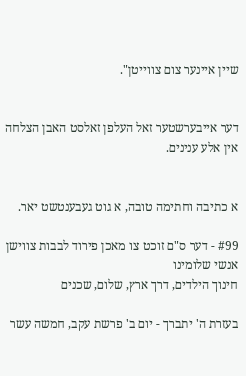שיין איינער צום צווייטן".


דער אייבערשטער זאל העלפן זאלסט האבן הצלחה אין אלע ענינים.


א כתיבה וחתימה טובה, א גוט געבענטשט יאר.

#99 - דער ס"ם זוכט צו מאכן פירוד לבבות צווישן אנשי שלומינו
חינוך הילדים, דרך ארץ, שלום, שכנים

בעזרת ה' יתברך - יום ב' פרשת עקב, חמשה עשר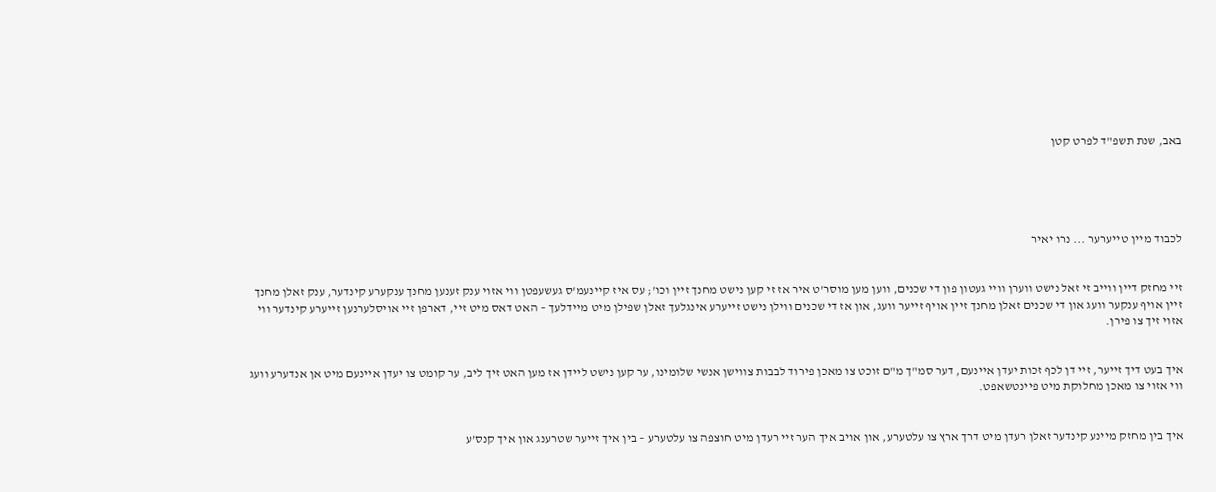באב, שנת תשפ"ד לפרט קטן





לכבוד מיין טייערער ... נרו יאיר


זיי מחזק דיין ווייב זי זאל נישט ווערן וויי געטון פון די שכנים, ווען מען מוסר'ט איר אז זי קען נישט מחנך זיין וכו'; עס איז קיינעמ'ס געשעפטן ווי אזוי ענק זענען מחנך ענקערע קינדער, ענק זאלן מחנך זיין אויף ענקער וועג און די שכנים זאלן מחנך זיין אויף זייער וועג, און אז די שכנים ווילן נישט זייערע אינגלעך זאלן שפילן מיט מיידלעך – האט דאס מיט זיי, דארפן זיי אויסלערנען זייערע קינדער ווי אזוי זיך צו פירן.


איך בעט דיך זייער, זיי דן לכף זכות יעדן איינעם, דער סמ"ך מ"ם זוכט צו מאכן פירוד לבבות צווישן אנשי שלומינו, ער קען נישט ליידן אז מען האט זיך ליב, ער קומט צו יעדן איינעם מיט אן אנדערע וועג ווי אזוי צו מאכן מחלוקת מיט פיינטשאפט.


איך בין מחזק מיינע קינדער זאלן רעדן מיט דרך ארץ צו עלטערע, און אויב איך הער זיי רעדן מיט חוצפה צו עלטערע – בין איך זייער שטרענג און איך קנס'ע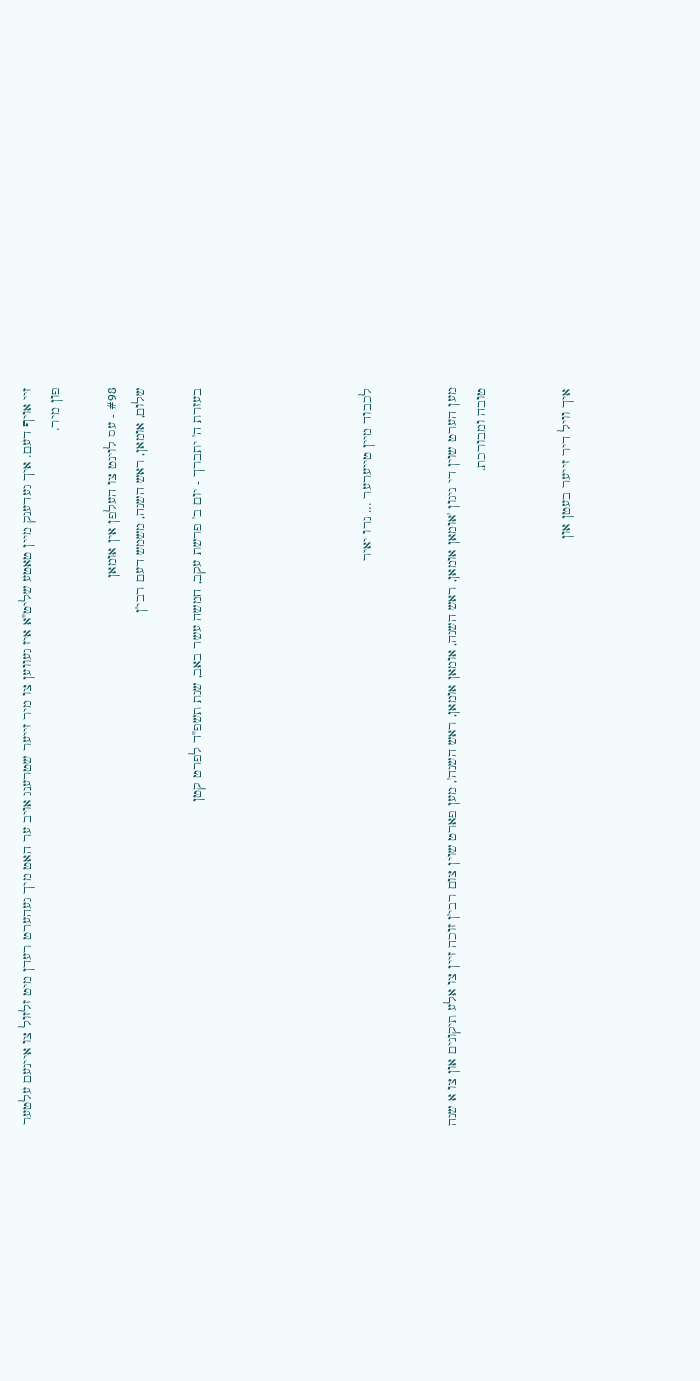זיי אויף דעם. איך געדענק מיין טאטע שליט"א איז געווען צו מיר זייער שטרענג אויב ער האט מיך געהערט רעדן מיט זלזול צו איינעם עלטער פון מיר.

#98 - עס לוינט צו העלפן אין אומאן
שלום, אומאן, ראש השנה, משמש דעם רבי'ן

בעזרת ה' יתברך - יום ב' פרשת עקב, חמשה עשר באב, שנת תשפ"ד לפרט קטן





לכבוד מיין טייערער ... נרו יאיר


מען הערט שוין די ניגון 'אומאן אומאן, ראש השנה, אומאן אומאן, ראש השנה', מען פארט שוין צום רבי'ן זוכה זיין צו אלע תיקונים און צו א שנה טובה ומבורכת.


איך וויל דיר זייער בעטן און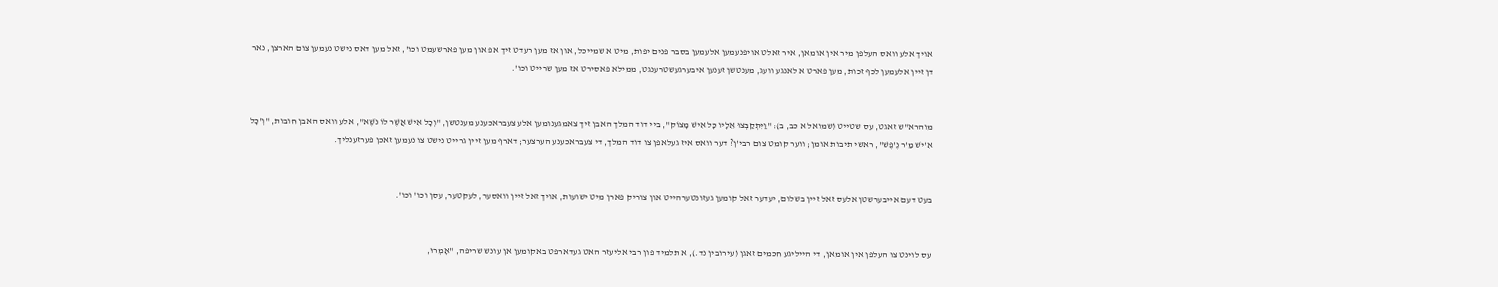אויך אלע וואס העלפן מיר אין אומאן, איר זאלט אויפנעמען אלעמען בסבר פנים יפות, מיט א שמייכל, און אז מען רעדט זיך אפ און מען פארשעמט וכו', זאל מען דאס נישט נעמען צום הארצן, נאר דן זיין אלעמען לכף זכות, מען פארט א לאנגע וועג, מענטשן זענען איבערגעשטרענגט, ממילא פאסירט אז מען שרייט וכו'.


מוהרא"ש זאגט, עס שטייט (שמואל א כב, ב): "וַיִּתְקַבְּצוּ אֵלָיו כָּל אִישׁ מָצוֹק", ביי דוד המלך האבן זיך צאמגענומען אלע צעבראכענע מענטשן, "וְכָל אִישׁ אֲשֶׁר לוֹ נֹשֶׁא", אלע וואס האבן חובות, "וְ'כָל אִ'ישׁ מַ'ר נֶ'פֶשׁ", ראשי תיבות אומן; ווער קומט צום רבי'ן? דער וואס איז געלאפן צו דוד המלך, די צעבראכענע הערצער; דארף מען זיין גרייט נישט צו נעמען זאכן פערזענליך.


בעט דעם אייבערשטן אלעס זאל זיין בשלום, יעדער זאל קומען געזונטערהייט און צוריק פארן מיט ישועות, אויך זאל זיין וואסער, לעקטער, עסן וכו' וכו'.


עס לוינט צו העלפן אין אומאן, די הייליגע חכמים זאגן (עירובין נד.), א תלמיד פון רבי אליעזר האט געדארפט באקומען אן עונש שריפה, "אָמְרוּ,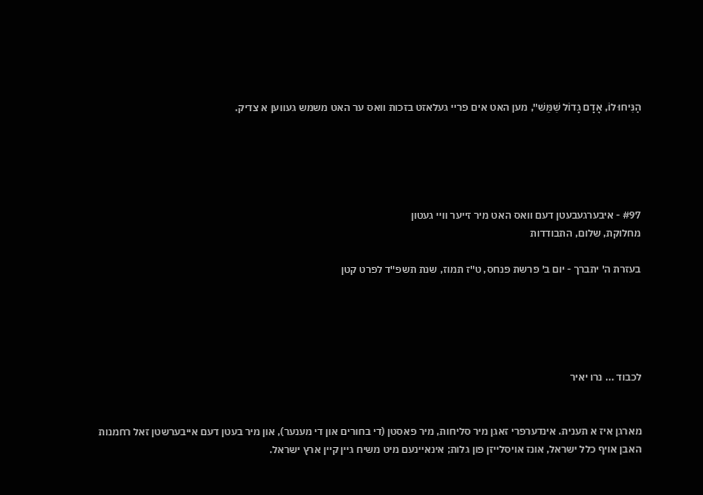הַנִּיחוּ לוֹ, אָדָם גָדוֹל שִׁמֵּשׁ", מען האט אים פריי געלאזט בזכות וואס ער האט משמש געווען א צדיק.





#97 - איבערגעבעטן דעם וואס האט מיר זייער וויי געטון
מחלוקת, שלום, התבודדות

בעזרת ה' יתברך - יום ב' פרשת פנחס, ט"ז תמוז, שנת תשפ"ד לפרט קטן





לכבוד ... נרו יאיר


מארגן איז א תענית. אינדערפרי זאגן מיר סליחות, מיר פאסטן (די בחורים און די מענער), און מיר בעטן דעם אייבערשטן זאל רחמנות האבן אויף כלל ישראל, אונז אויסלייזן פון גלות; אינאיינעם מיט משיח גיין קיין ארץ ישראל.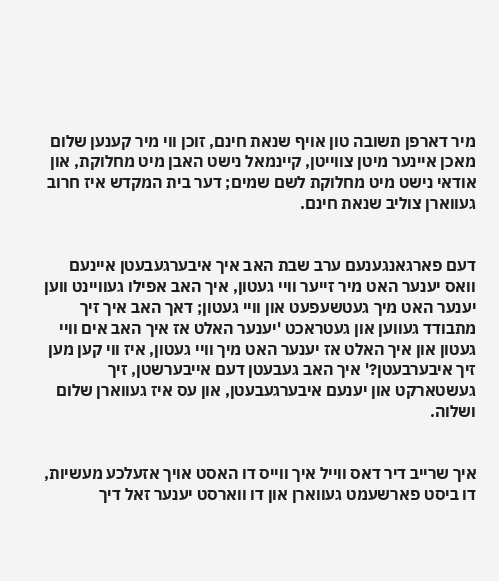מיר דארפן תשובה טון אויף שנאת חינם, זוכן ווי מיר קענען שלום מאכן איינער מיטן צווייטן, קיינמאל נישט האבן מיט מחלוקת, און אודאי נישט מיט מחלוקת לשם שמים; דער בית המקדש איז חרוב געווארן צוליב שנאת חינם.


דעם פארגאנגענעם ערב שבת האב איך איבערגעבעטן איינעם וואס יענער האט מיר זייער וויי געטון, איך האב אפילו געוויינט ווען יענער האט מיך געטשעפעט און וויי געטון; דאך האב איך זיך מתבודד געווען און געטראכט 'יענער האלט אז איך האב אים וויי געטון און איך האלט אז יענער האט מיך וויי געטון, איז ווי קען מען זיך איבערבעטן?' איך האב געבעטן דעם אייבערשטן, זיך געשטארקט און יענעם איבערגעבעטן, און עס איז געווארן שלום ושלוה.


איך שרייב דיר דאס ווייל איך ווייס דו האסט אויך אזעלכע מעשיות, דו ביסט פארשעמט געווארן און דו ווארסט יענער זאל דיך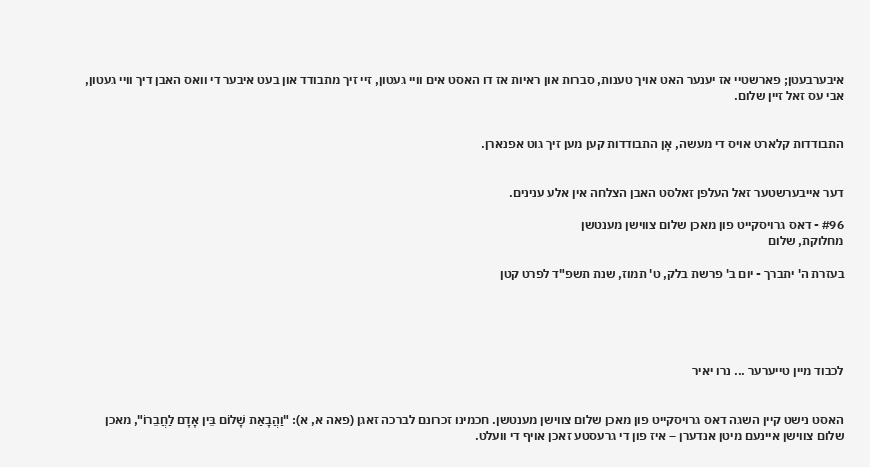איבערבעטן; פארשטיי אז יענער האט אויך טענות, סברות און ראיות אז דו האסט אים וויי געטון, זיי זיך מתבודד און בעט איבער די וואס האבן דיך וויי געטון, אבי עס זאל זיין שלום.


התבודדות קלארט אויס די מעשה, אָן התבודדות קען מען זיך גוט אפנארן.


דער אייבערשטער זאל העלפן זאלסט האבן הצלחה אין אלע ענינים.

#96 - דאס גרויסקייט פון מאכן שלום צווישן מענטשן
מחלוקת, שלום

בעזרת ה' יתברך - יום ב' פרשת בלק, ט' תמוז, שנת תשפ"ד לפרט קטן





לכבוד מיין טייערער ... נרו יאיר


האסט נישט קיין השגה דאס גרויסקייט פון מאכן שלום צווישן מענטשן. חכמינו זכרונם לברכה זאגן (פאה א, א): "וַהֲבָאַת שָׁלוֹם בֵּין אָדָם לַחֲבֵרוֹ", מאכן שלום צווישן איינעם מיטן אנדערן – איז פון די גרעסטע זאכן אויף די וועלט.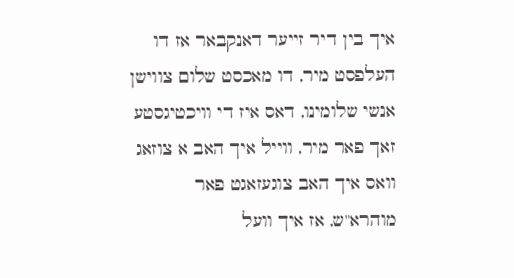איך בין דיר זייער דאנקבאר אז דו העלפסט מיר, דו מאכסט שלום צווישן אנשי שלומינו, דאס איז די וויכטיגסטע זאך פאר מיר, ווייל איך האב א צוזאג וואס איך האב צוגעזאגט פאר מוהרא"ש, אז איך וועל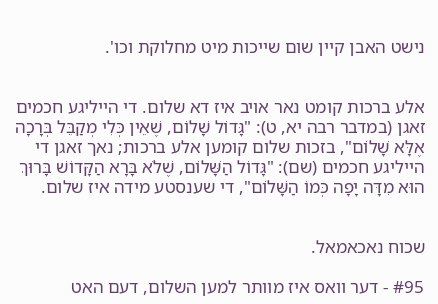נישט האבן קיין שום שייכות מיט מחלוקת וכו'.


אלע ברכות קומט נאר אויב איז דא שלום. די הייליגע חכמים זאגן (במדבר רבה יא, ט): "גָּדוֹל שָׁלוֹם, שֶׁאֵין כְּלִי מְקַבֵּל בְּרָכָה אֶלָּא שָׁלוֹם", בזכות שלום קומען אלע ברכות; נאך זאגן די הייליגע חכמים (שם): "גָּדוֹל הַשָּׁלוֹם, שֶׁלֹא בָּרָא הַקָּדוֹשׁ בָּרוּךְ הוּא מִדָּה יָפָה כְּמוֹ הַשָּׁלוֹם", די שענסטע מידה איז שלום.


שכוח נאכאמאל.

#95 - דער וואס איז מוותר למען השלום, דעם האט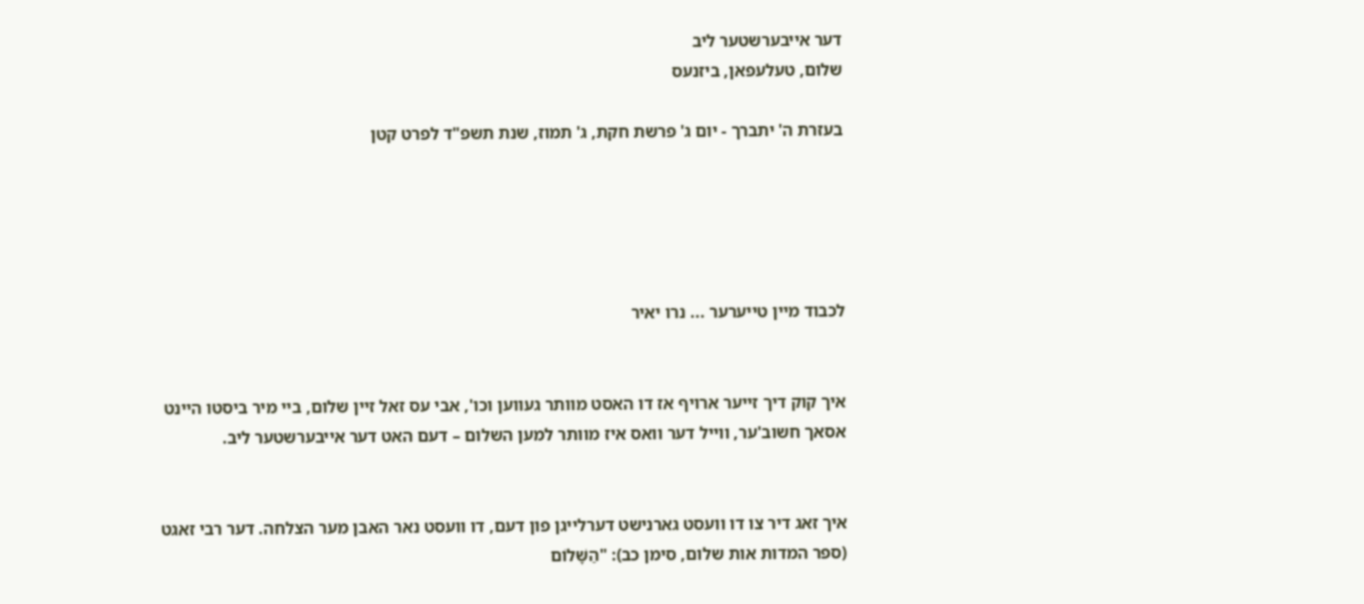דער אייבערשטער ליב
שלום, טעלעפאן, ביזנעס

בעזרת ה' יתברך - יום ג' פרשת חקת, ג' תמוז, שנת תשפ"ד לפרט קטן





לכבוד מיין טייערער ... נרו יאיר


איך קוק דיך זייער ארויף אז דו האסט מוותר געווען וכו', אבי עס זאל זיין שלום, ביי מיר ביסטו היינט אסאך חשוב'ער, ווייל דער וואס איז מוותר למען השלום – דעם האט דער אייבערשטער ליב.


איך זאג דיר צו דו וועסט גארנישט דערלייגן פון דעם, דו וועסט נאר האבן מער הצלחה. דער רבי זאגט (ספר המדות אות שלום, סימן כב): "הַשָּׁלוֹם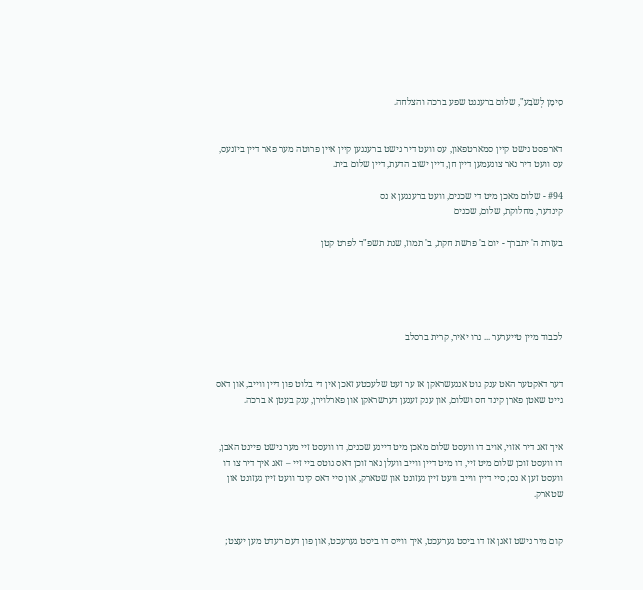סִימָן לְשֹבַע", שלום ברענגט שפע ברכה והצלחה.


דארפסט נישט קיין סמארטפאון, עס וועט דיר נישט ברענגען קיין איין פרוטה מער פאר דיין ביזנעס, עס וועט דיר נאר צונעמען דיין חן, דיין ישוב הדעת, דיין שלום בית.

#94 - שלום מאכן מיט די שכנים, וועט ברענגען א נס
קינדער, מחלוקת, שלום, שכנים

בעזרת ה' יתברך - יום ב' פרשת חקת, ב' תמוז, שנת תשפ"ד לפרט קטן





לכבוד מיין טייערער ... נרו יאיר, קרית ברסלב


דער דאקטער האט ענק גוט אנגעשראקן אז ער זעט שלעכטע זאכן אין די בלוט פון דיין ווייב, און דאס גייט שאטן פארן קינד חס ושלום, און ענק זענען דערשראקן און פארלוירן, ענק בעטן א ברכה.


איך זאג דיר אזוי, אויב דו וועסט שלום מאכן מיט דיינע שכנים, דו וועסט זיי מער נישט פיינט האבן, דו וועסט זוכן שלום מיט זיי, דו מיט דיין ווייב וועלן נאר זוכן דאס גוטס ביי זיי – זאג איך דיר צו דו וועסט זען א נס; סיי דיין ווייב וועט זיין געזונט און שטארק, און סיי דאס קינד וועט זיין געזונט און שטארק.


קום מיר נישט זאגן אז דו ביסט גערעכט, איך ווייס דו ביסט גערעכט, און פון דעם רעדט מען יעצט;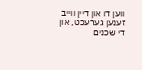ווען דו און דיין ווייב זענען גערעכט, און די שכנים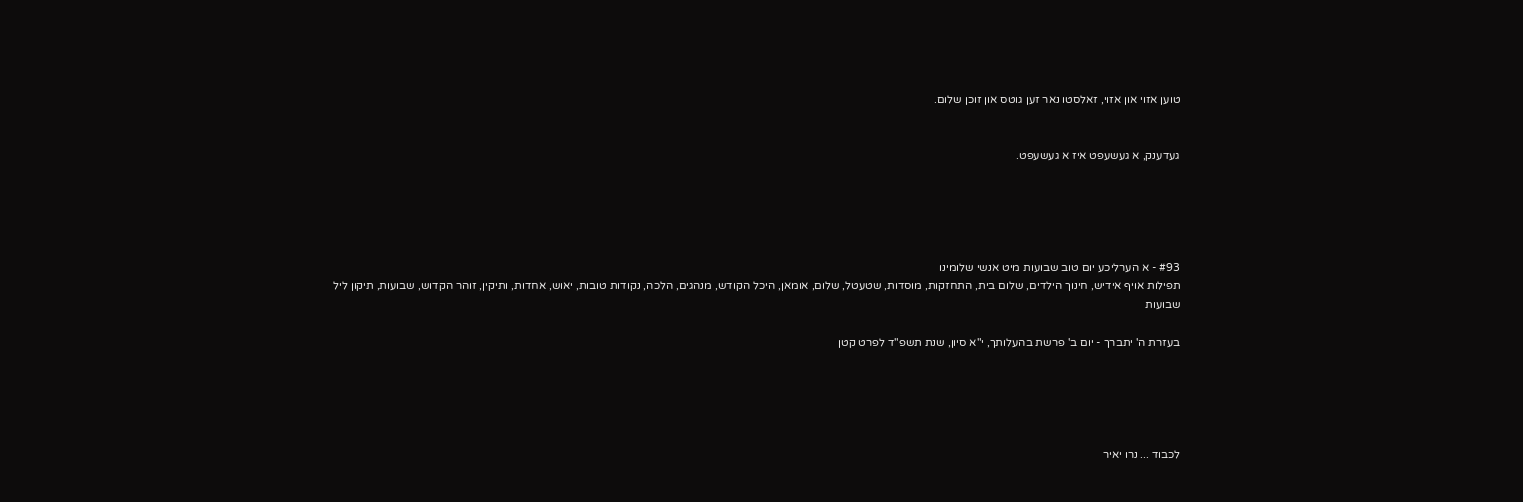טוען אזוי און אזוי, זאלסטו נאר זען גוטס און זוכן שלום.


געדענק, א געשעפט איז א געשעפט.





#93 - א הערליכע יום טוב שבועות מיט אנשי שלומינו
תפילות אויף אידיש, חינוך הילדים, שלום בית, התחזקות, מוסדות, שטעטל, שלום, אומאן, היכל הקודש, מנהגים, הלכה, נקודות טובות, יאוש, אחדות, ותיקין, זוהר הקדוש, שבועות, תיקון ליל שבועות

בעזרת ה' יתברך - יום ב' פרשת בהעלותך, י"א סיון, שנת תשפ"ד לפרט קטן





לכבוד ... נרו יאיר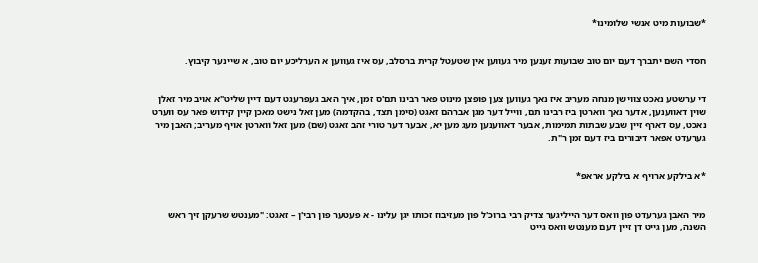*שבועות מיט אנשי שלומינו*


חסדי השם יתברך דעם יום טוב שבועות זענען מיר געווען אין שטעטל קרית ברסלב, עס איז געווען א הערליכע יום טוב, א שיינער קיבוץ.


די ערשטע נאכט צווישן מנחה מעריב איז נאך געווען צען פופצן מינוט פאר רבינו תם'ס זמן, איך האב געפרעגט דעם דיין שליט"א אויב מיר זאלן שוין דאווענען, אדער נאך ווארטן ביז רבינו תם, ווייל דער מגן אברהם זאגט (סימן תצד, בהקדמה) מען זאל נישט מאכן קיין קידוש פאר עס ווערט נאכט, עס דארף זיין שבע שבתות תמימות, אבער דאווענען מעג מען יא, אבער דער טורי זהב זאגט (שם) מען זאל ווארטן אויף מעריב; האבן מיר גערעדט אפאר דיבורים ביז דעם זמן ר"ת.


*א בילקע ארויף א בילקע אראפ*


מיר האבן גערעדט פון וואס דער הייליגער צדיק רבי ברוכ'ל פון מעזיבוז זכותו יגן עלינו - א פעטער פון רבי'ן – זאגט: "מענטש שרעקן זיך ראש השנה, מען גייט דן זיין דעם מענטש וואס גייט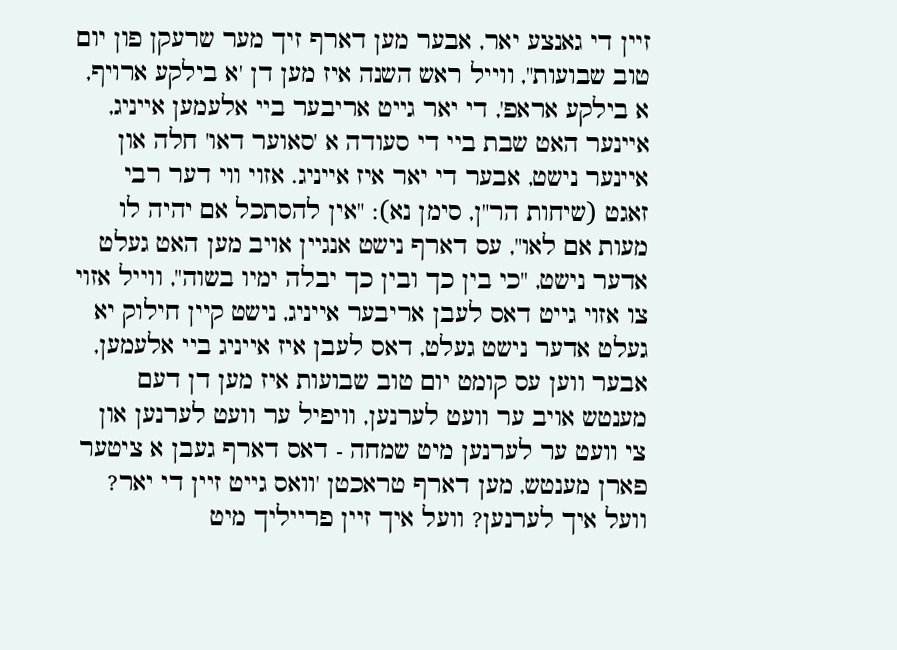זיין די גאנצע יאר, אבער מען דארף זיך מער שרעקן פון יום טוב שבועות", ווייל ראש השנה איז מען דן 'א בילקע ארויף, א בילקע אראפ', די יאר גייט אריבער ביי אלעמען אייניג, איינער האט שבת ביי די סעודה א 'סאוער דאו' חלה און איינער נישט, אבער די יאר איז אייניג. אזוי ווי דער רבי זאגט (שיחות הר"ן, סימן נא): "אין להסתכל אם יהיה לו מעות אם לאו", עס דארף נישט אנגיין אויב מען האט געלט אדער נישט, "כי בין כך ובין כך יבלה ימיו בשוה", ווייל אזוי צו אזוי גייט דאס לעבן אריבער אייניג, נישט קיין חילוק יא געלט אדער נישט געלט, דאס לעבן איז אייניג ביי אלעמען, אבער ווען עס קומט יום טוב שבועות איז מען דן דעם מענטש אויב ער וועט לערנען, וויפיל ער וועט לערנען און צי וועט ער לערנען מיט שמחה - דאס דארף געבן א ציטער פארן מענטש, מען דארף טראכטן 'וואס גייט זיין די יאר? וועל איך לערנען? וועל איך זיין פרייליך מיט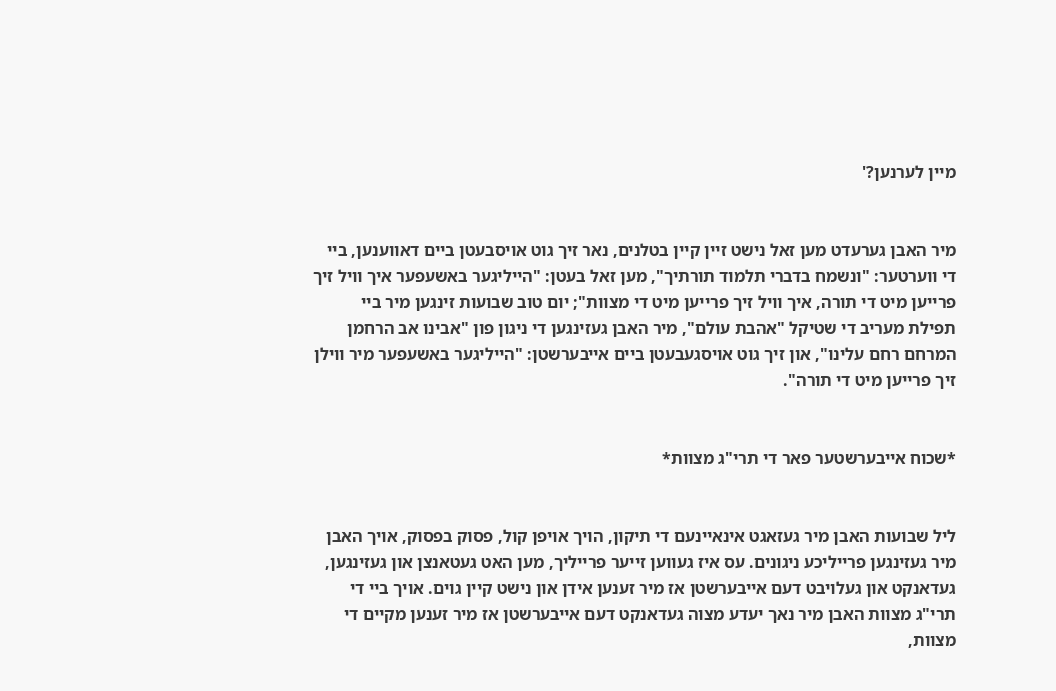מיין לערנען?'


מיר האבן גערעדט מען זאל נישט זיין קיין בטלנים, נאר זיך גוט אויסבעטן ביים דאווענען, ביי די ווערטער: "ונשמח בדברי תלמוד תורתיך", מען זאל בעטן: "הייליגער באשעפער איך וויל זיך פרייען מיט די תורה, איך וויל זיך פרייען מיט די מצוות"; יום טוב שבועות זינגען מיר ביי תפילת מעריב די שטיקל "אהבת עולם", מיר האבן געזינגען די ניגון פון "אבינו אב הרחמן המרחם רחם עלינו", און זיך גוט אויסגעבעטן ביים אייבערשטן: "הייליגער באשעפער מיר ווילן זיך פרייען מיט די תורה".


*שכוח אייבערשטער פאר די תרי"ג מצוות*


ליל שבועות האבן מיר געזאגט אינאיינעם די תיקון, הויך אויפן קול, פסוק בפסוק, אויך האבן מיר געזינגען פרייליכע ניגונים. עס איז געווען זייער פרייליך, מען האט געטאנצן און געזינגען, געדאנקט און געלויבט דעם אייבערשטן אז מיר זענען אידן און נישט קיין גוים. אויך ביי די תרי"ג מצוות האבן מיר נאך יעדע מצוה געדאנקט דעם אייבערשטן אז מיר זענען מקיים די מצוות,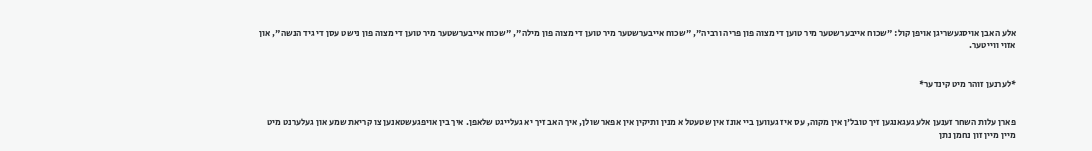אלע האבן אויסגעשריגן אויפן קול: "שכוח אייבערשטער מיר טוען די מצוה פון פריה ורביה", "שכוח אייבערשטער מיר טוען די מצוה פון מילה", "שכוח אייבערשטער מיר טוען די מצוה פון נישט עסן די גיד הנשה", און אזוי ווייטער.


*לערנען זוהר מיט קינדער*


פארן עלות השחר זענען אלע געגאנגען זיך טובל'ן אין מקוה, עס איז געווען ביי אונז אין שטעטל א מנין ותיקין אין אפאר שולן, איך האב זיך יא געלייגט שלאפן. איך בין אויפגעשטאנען צו קריאת שמע און געלערנט מיט מיין מיין זון נחמן נתן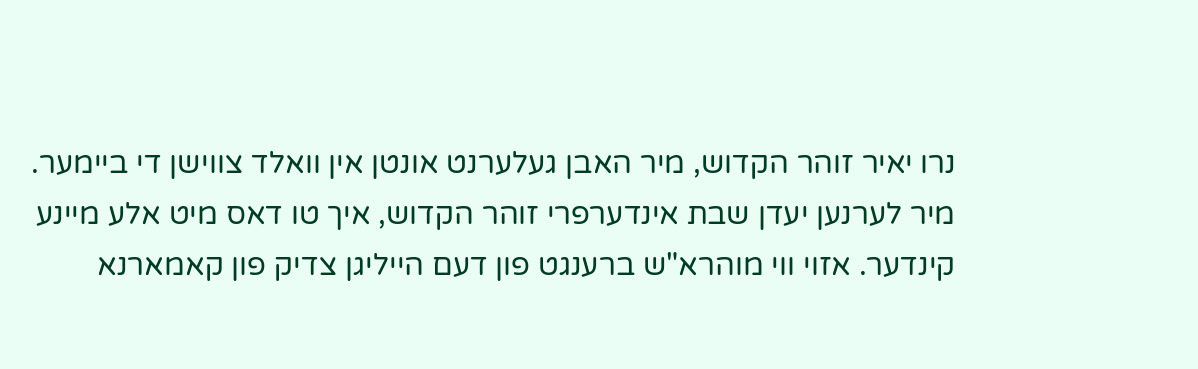נרו יאיר זוהר הקדוש, מיר האבן געלערנט אונטן אין וואלד צווישן די ביימער. מיר לערנען יעדן שבת אינדערפרי זוהר הקדוש, איך טו דאס מיט אלע מיינע קינדער. אזוי ווי מוהרא"ש ברענגט פון דעם הייליגן צדיק פון קאמארנא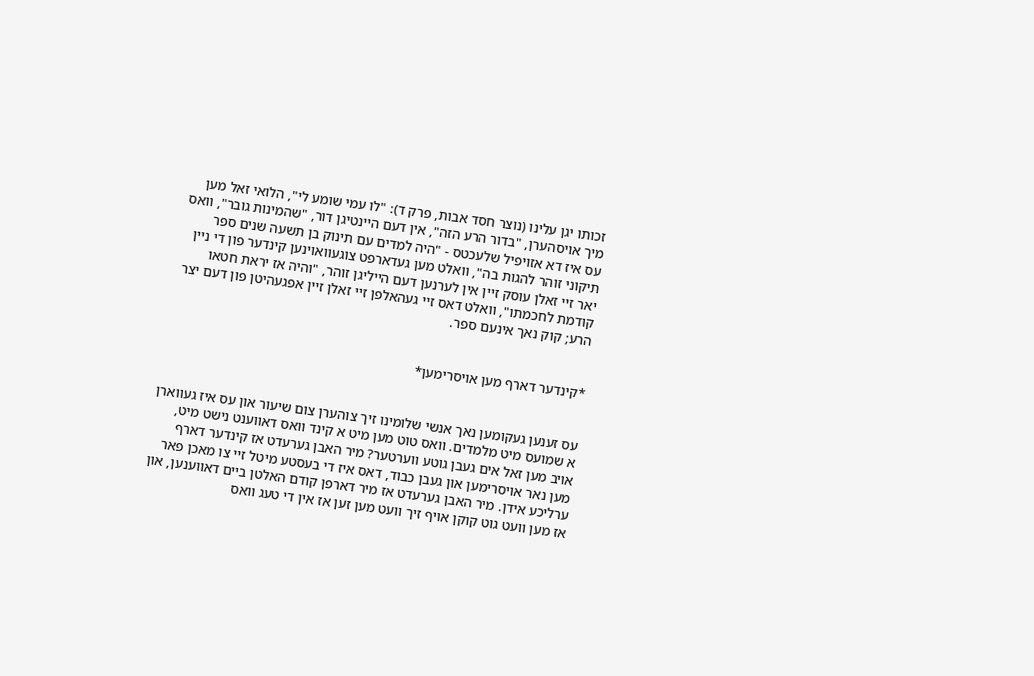זכותו יגן עלינו (נוצר חסד אבות, פרק ד): "לו עמי שומע לי", הלואי זאל מען מיך אויסהערן, "בדור הרע הזה", אין דעם היינטיגן דור, "שהמינות גובר", וואס עס איז דא אזויפיל שלעכטס - "היה למדים עם תינוק בן תשעה שנים ספר תיקוני זוהר להגות בה", וואלט מען געדארפט צוגעוואוינען קינדער פון די ניין יאר זיי זאלן עוסק זיין אין לערנען דעם הייליגן זוהר, "והיה אז יראת חטאו קודמת לחכמתו", וואלט דאס זיי געהאלפן זיי זאלן זיין אפגעהיטן פון דעם יצר הרע; קוק נאך אינעם ספר.


*קינדער דארף מען אויסרימען*


עס זענען געקומען נאך אנשי שלומינו זיך צוהערן צום שיעור און עס איז געווארן א שמועס מיט מלמדים. וואס טוט מען מיט א קינד וואס דאווענט נישט מיט, אויב מען זאל אים געבן גוטע ווערטער? מיר האבן גערעדט אז קינדער דארף מען נאר אויסרימען און געבן כבוד, דאס איז די בעסטע מיטל זיי צו מאכן פאר ערליכע אידן. מיר האבן גערעדט אז מיר דארפן קודם האלטן ביים דאווענען, און אז מען וועט גוט קוקן אויף זיך וועט מען זען אז אין די טעג וואס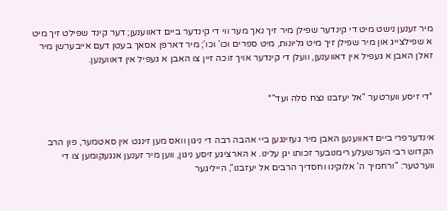מיר זענען נישט מיט די קינדער שפילן מיר זיך נאך מער ווי די קינדער ביים דאווענען; דער קינד שפילט זיך מיט א שפילצייג און מיר שפילן זיך מיט גליונות, מיט ספרים וכו' וכו'; מיר דארפן אסאך בעטן דעם אייבערשן מיר זאלן האבן א געפיל אין דאווענען, וועלן די קינדער אויך זוכה זיין צו האבן א געפיל אין דאווענען.


*די זיסע ווערטער "אל יעזבנו נצח סלה ועד"*


אינדערפרי ביים דאווענען האבן מיר געזינגען ביי אהבה רבה די ניגון וואס מען זינגט אין סאטמער, פון הרב הקדוש רבי הערשעלע רימנובער זכותו יגן עלינו. א הארציגע זיסע ניגון, ווען מיר זענען אנגעקומען צו די ווערטער: "ורחמיך ה' אלוקינו וחסדיך הרבים אל יעזבנו", הייליגער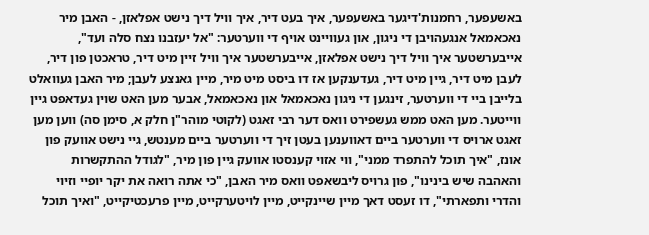באשעפער, רחמנות'דיגער באשעפער, איך בעט דיר, איך וויל דיך נישט אפלאזן, - האבן מיר נאכאמאל אנגעהויבן די ניגון, און געוויינט אויף די ווערטער: "אל יעזבנו נצח סלה ועד", אייבערשטער איך וויל דיך נישט אפלאזן, אייבערשטער איך וויל זיין מיט דיר, טראכטן פון דיר, לעבן מיט דיר, גיין מיט דיר, געדענקען אז דו ביסט מיט מיר, מיין גאנצע לעבן; מיר האבן געוואלט בלייבן ביי די ווערטער, זינגען די ניגון נאכאמאל און נאכאמאל, אבער מען האט שוין געדאפט גיין ווייטער. מען האט ממש געשפירט וואס דער רבי זאגט (לקוטי מוהר"ן חלק א, סימן סה) ווען מען זאגט ארויס די ווערטער ביים דאווענען בעטן זיך די ווערטער ביים מענטש, גיי נישט אוועק פון אונז, "איך תוכל להתפרד ממני", ווי אזוי קענסטו אוועק גיין פון מיר, "לגודל ההתקשרות והאהבה שיש בינינו", פון גרויס ליבשאפט וואס מיר האבן, "כי אתה רואה את יקר יופיי וזיוי והדרי ותפארתי", דו זעסט דאך מיין שיינקייט, מיין לויטערקייט, מיין פרעכטיקייט, "ואיך תוכל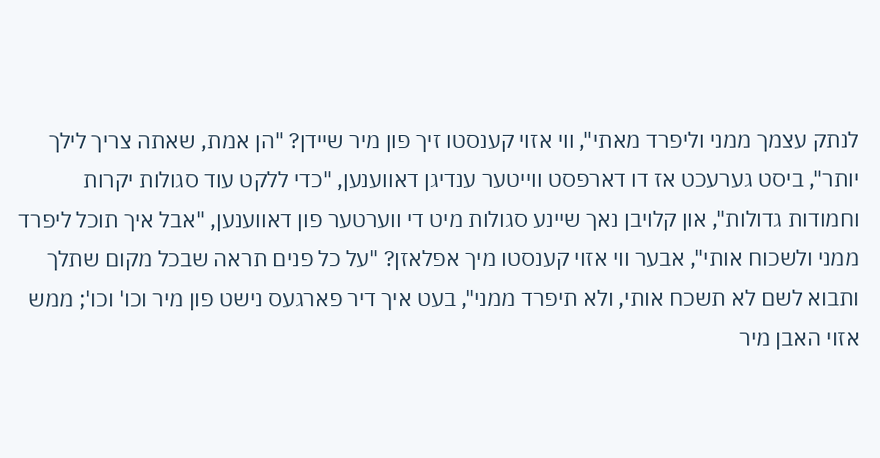לנתק עצמך ממני וליפרד מאתי", ווי אזוי קענסטו זיך פון מיר שיידן? "הן אמת, שאתה צריך לילך יותר", ביסט גערעכט אז דו דארפסט ווייטער ענדיגן דאווענען, "כדי ללקט עוד סגולות יקרות וחמודות גדולות", און קלויבן נאך שיינע סגולות מיט די ווערטער פון דאווענען, "אבל איך תוכל ליפרד ממני ולשכוח אותי", אבער ווי אזוי קענסטו מיך אפלאזן? "על כל פנים תראה שבכל מקום שתלך ותבוא לשם לא תשכח אותי, ולא תיפרד ממני", בעט איך דיר פארגעס נישט פון מיר וכו' וכו'; ממש אזוי האבן מיר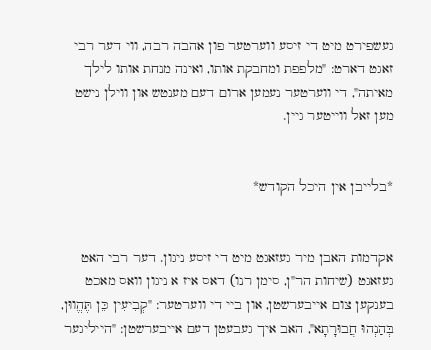געשפירט מיט די זיסע ווערטער פון אהבה רבה, ווי דער רבי זאגט דארט: "מלפפת ומחבקת אותו, ואינה מנחת אותו לילך מאיתה", די ווערטער נעמען ארום דעם מענטש און ווילן נישט מען זאל ווייטער גיין.


*בלייבן אין היכל הקודש*


אקדמות האבן מיר געזאגט מיט די זיסע ניגון. דער רבי האט געזאגט (שיחות הר"ן, סימן רנו) דאס איז א ניגון וואס מאכט בענקען צום אייבערשטן, און ביי די ווערטער: "קְבִיעִין כֵּן תֶּהֱווּן, בְּהַנְהוּ חֲבוּרָתָא", האב איך געבעטן דעם אייבערשטן: "הייליגער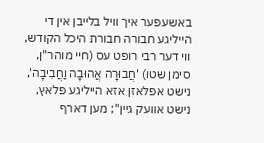באשעפער איך וויל בלייבן אין די הייליגע חבורה חבורת היכל הקודש, ווי דער רבי רופט עס (חיי מוהר"ן, סימן שטו) 'חֲבוּרָה אֲהוּבָה וַחֲבִיבָה', נישט אפלאזן אזא הייליגע פלאץ, נישט אוועק גיין"; מען דארף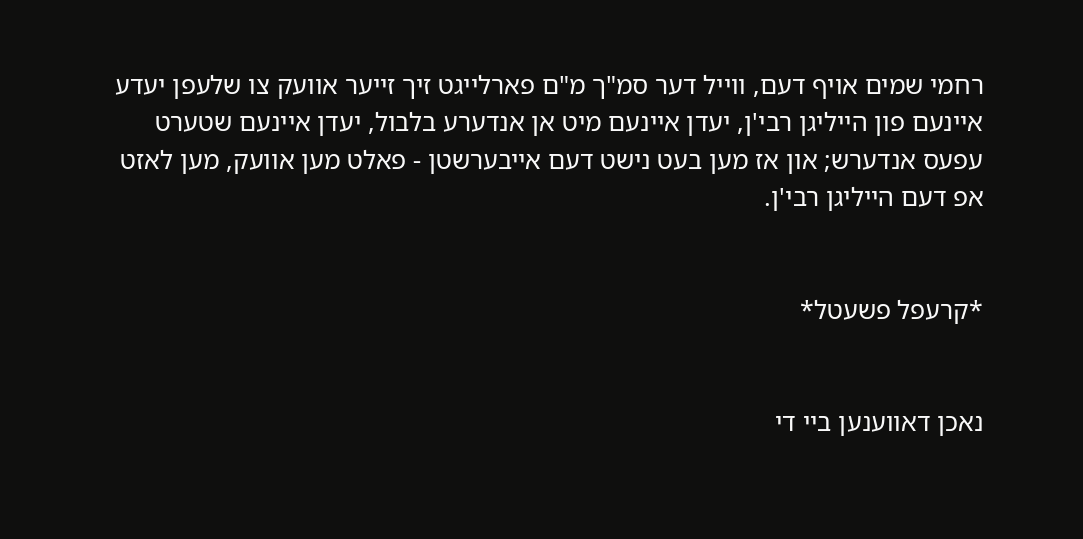רחמי שמים אויף דעם, ווייל דער סמ"ך מ"ם פארלייגט זיך זייער אוועק צו שלעפן יעדע איינעם פון הייליגן רבי'ן, יעדן איינעם מיט אן אנדערע בלבול, יעדן איינעם שטערט עפעס אנדערש; און אז מען בעט נישט דעם אייבערשטן - פאלט מען אוועק, מען לאזט אפ דעם הייליגן רבי'ן.


*קרעפל פשעטל*


נאכן דאווענען ביי די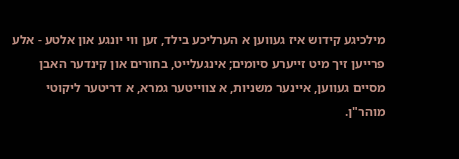מילכיגע קידוש איז געווען א הערליכע בילד, זען ווי יונגע און אלטע - אלע פרייען זיך מיט זייערע סיומים; אינגעלייט, בחורים און קינדער האבן מסיים געווען, איינער משניות, א צווייטער גמרא, א דריטער ליקוטי מוהר"ן.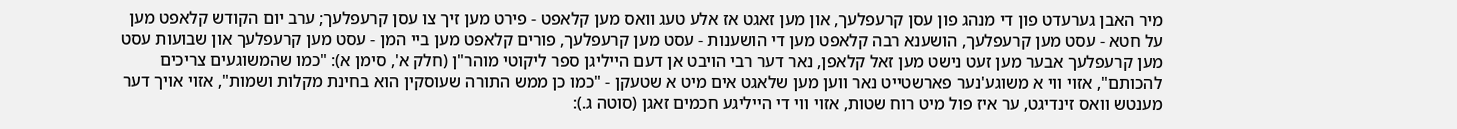מיר האבן גערעדט פון די מנהג פון עסן קרעפלעך, און מען זאגט אז אלע טעג וואס מען קלאפט - פירט מען זיך צו עסן קרעפלעך; ערב יום הקודש קלאפט מען על חטא - עסט מען קרעפלעך, הושענא רבה קלאפט מען די הושענות - עסט מען קרעפלעך, פורים קלאפט מען ביי המן - עסט מען קרעפלעך און שבועות עסט מען קרעפלעך אבער מען זעט נישט מען זאל קלאפן, נאר דער רבי הויבט אן דעם הייליגן ספר ליקוטי מוהר"ן (חלק א', סימן א): "כמו שהמשוגעים צריכים להכותם", אזוי ווי א משוגע'נער פארשטייט נאר ווען מען שלאגט אים מיט א שטעקן - "כמו כן ממש התורה שעוסקין הוא בחינת מקלות ושמות", אזוי אויך דער מענטש וואס זינדיגט, ער איז פול מיט רוח שטות, אזוי ווי די הייליגע חכמים זאגן (סוטה ג.):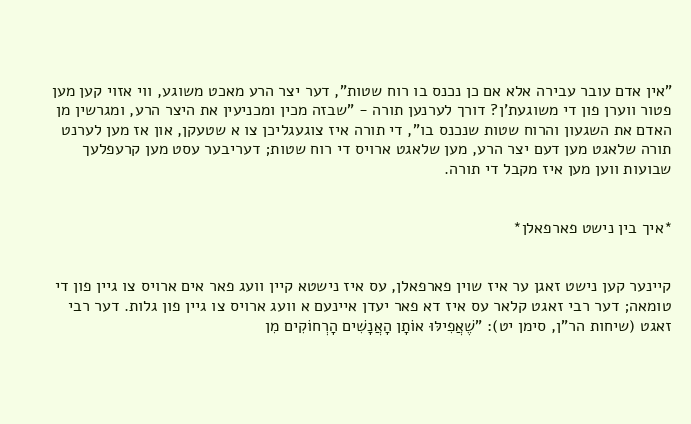"אין אדם עובר עבירה אלא אם כן נכנס בו רוח שטות", דער יצר הרע מאכט משוגע, ווי אזוי קען מען פטור ווערן פון די משוגעת'ן? דורך לערנען תורה - "שבזה מכין ומכניעין את היצר הרע, ומגרשין מן האדם את השגעון והרוח שטות שנכנס בו", די תורה איז צוגעגליכן צו א שטעקן, און אז מען לערנט תורה שלאגט מען דעם יצר הרע, מען שלאגט ארויס די רוח שטות; דעריבער עסט מען קרעפלעך שבועות ווען מען איז מקבל די תורה.


*איך בין נישט פארפאלן*


קיינער קען נישט זאגן ער איז שוין פארפאלן, עס איז נישטא קיין וועג פאר אים ארויס צו גיין פון די טומאה; דער רבי זאגט קלאר עס איז דא פאר יעדן איינעם א וועג ארויס צו גיין פון גלות. דער רבי זאגט (שיחות הר"ן, סימן יט): "שֶׁאֲפִילּוּ אוֹתָן הָאֲנָשִׁים הָרְחוֹקִים מִן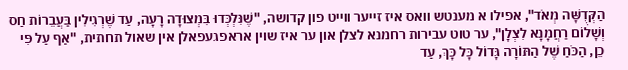הַקְּדֻשָּׁה מְאֹד", אפילו א מענטש וואס איז זייער ווייט פון קדושה, "שֶׁנִּלְכְּדוּ בִּמְצוּדָה רָעָה, עַד שֶׁרְגִילִין בַּעֲבֵרוֹת חַס וְשָׁלוֹם רַחֲמָנָא לִצְלָן", ער טוט עבירות רחמנא לצלן און ער איז שוין אראפגעפאלן אין שאול תחתית, "אַף עַל פִּי כֵן, הַכֹּחַ שֶׁל הַתּוֹרָה גָּדוֹל כָּל כָּךְ, עַד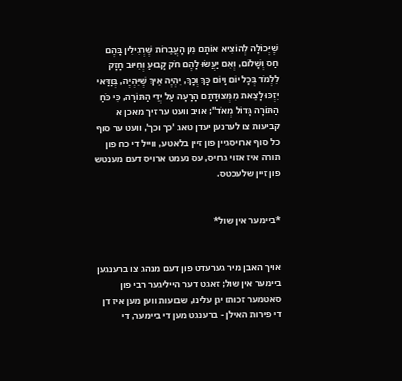שֶׁיְּכוֹלָה לְהוֹצִיא אוֹתָם מִן הָעֲבֵרוֹת שֶׁרְגִילִין בָּהֶם חַס וְשָׁלוֹם, וְאִם יַעֲשׂוּ לָהֶם חֹק קָבוּעַ וְחִיּוּב חָזָק לִלְמֹד בְּכָל יוֹם וָיוֹם כָּךְ וְכָךְ, יִהְיֶה אֵיךְ שֶׁיִּהְיֶה, בְּוַדַּאי יִזְכּוּ לָצֵאת מִמְּצוּדָתָם הָרָעָה עַל יְדֵי הַתּוֹרָה, כִּי כֹּחַ הַתּוֹרָה גָּדוֹל מְאֹד"; אויב וועט ער זיך מאכן א קביעות צו לערנען יעדן טאג 'כך וכך', וועט ער סוף כל סוף ארויסגיין פון זיין בלאטע, ווייל די כח פון תורה איז אזוי גרויס, עס נעמט ארויס דעם מענטש פון זיין שלעכטס.


*ביימער אין שול*


אויך האבן מיר גערעדט פון דעם מנהג צו ברענגען ביימער אין שול; זאגט דער הייליגער רבי פון סאטמער זכותו יגן עלינו, שבועות ווען מען איז דן די פירות האילן - ברענגט מען די ביימער, די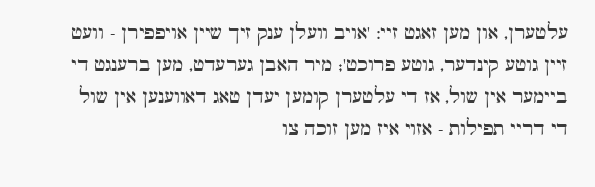עלטערן, און מען זאגט זיי: 'אויב וועלן ענק זיך שיין אויפפירן - וועט זיין גוטע קינדער, גוטע פרוכט'; מיר האבן גערעדט, מען ברענגט די ביימער אין שול, אז די עלטערן קומען יעדן טאג דאווענען אין שול די דריי תפילות - אזוי איז מען זוכה צו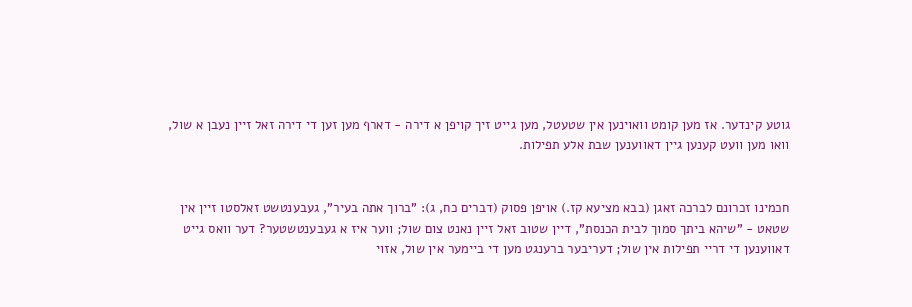גוטע קינדער. אז מען קומט וואוינען אין שטעטל, מען גייט זיך קויפן א דירה - דארף מען זען די דירה זאל זיין נעבן א שול, וואו מען וועט קענען גיין דאווענען שבת אלע תפילות.


חכמינו זכרונם לברכה זאגן (בבא מציעא קז.) אויפן פסוק (דברים כח, ג): "ברוך אתה בעיר", געבענטשט זאלסטו זיין אין שטאט - "שיהא ביתך סמוך לבית הכנסת", דיין שטוב זאל זיין נאנט צום שול; ווער איז א געבענטשטער? דער וואס גייט דאווענען די דריי תפילות אין שול; דעריבער ברענגט מען די ביימער אין שול, אזוי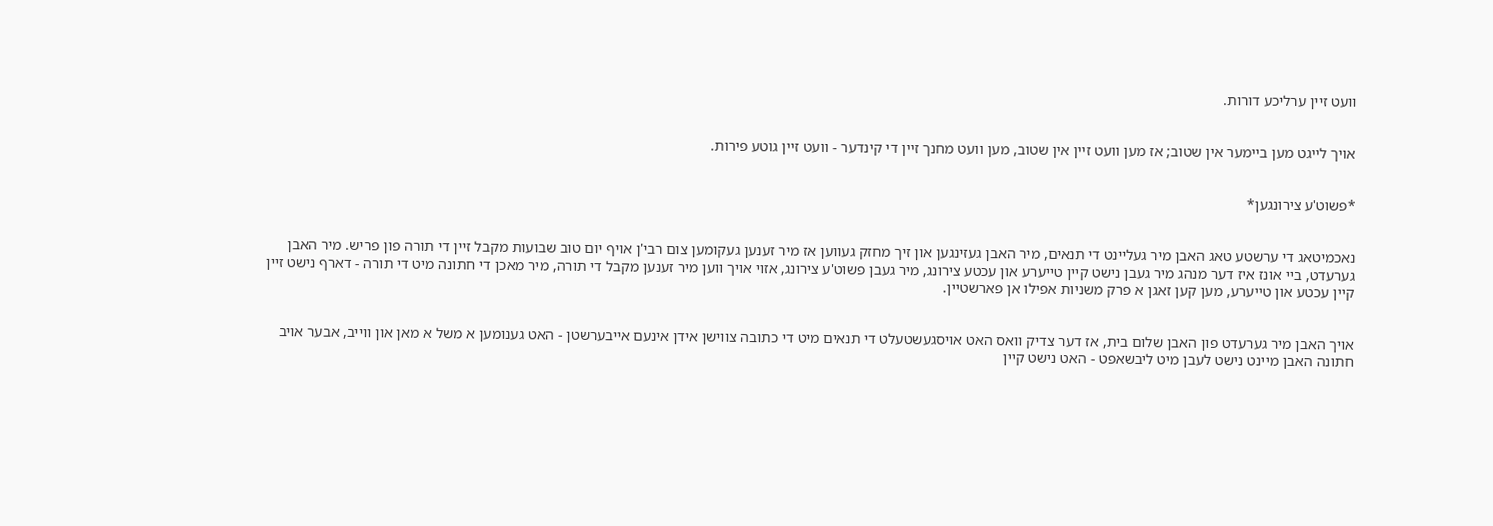וועט זיין ערליכע דורות.


אויך לייגט מען ביימער אין שטוב; אז מען וועט זיין אין שטוב, מען וועט מחנך זיין די קינדער - וועט זיין גוטע פירות.


*פשוט'ע צירונגען*


נאכמיטאג די ערשטע טאג האבן מיר געליינט די תנאים, מיר האבן געזינגען און זיך מחזק געווען אז מיר זענען געקומען צום רבי'ן אויף יום טוב שבועות מקבל זיין די תורה פון פריש. מיר האבן גערעדט, ביי אונז איז דער מנהג מיר געבן נישט קיין טייערע און עכטע צירונג, מיר געבן פשוט'ע צירונג, אזוי אויך ווען מיר זענען מקבל די תורה, מיר מאכן די חתונה מיט די תורה - דארף נישט זיין קיין עכטע און טייערע, מען קען זאגן א פרק משניות אפילו אן פארשטיין.


אויך האבן מיר גערעדט פון האבן שלום בית, אז דער צדיק וואס האט אויסגעשטעלט די תנאים מיט די כתובה צווישן אידן אינעם אייבערשטן - האט גענומען א משל א מאן און ווייב, אבער אויב חתונה האבן מיינט נישט לעבן מיט ליבשאפט - האט נישט קיין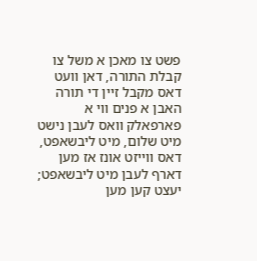פשט צו מאכן א משל צו קבלת התורה, דאן וועט דאס מקבל זיין די תורה האבן א פנים ווי א פארפאלק וואס לעבן נישט מיט שלום, מיט ליבשאפט, דאס ווייזט אונז אז מען דארף לעבן מיט ליבשאפט; יעצט קען מען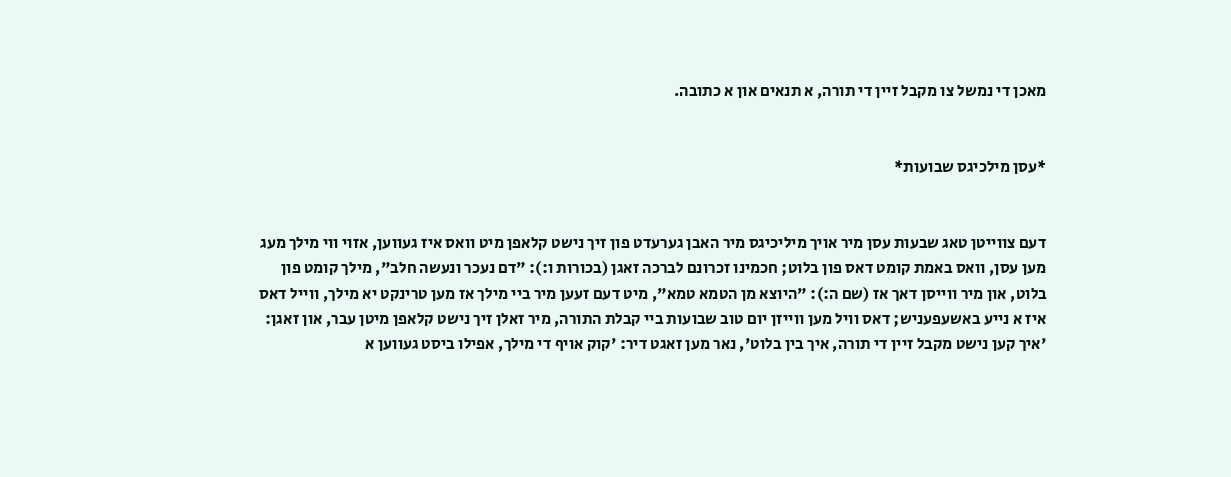מאכן די נמשל צו מקבל זיין די תורה, א תנאים און א כתובה.


*עסן מילכיגס שבועות*


דעם צווייטן טאג שבעות עסן מיר אויך מיליכיגס מיר האבן גערעדט פון זיך נישט קלאפן מיט וואס איז געווען, אזוי ווי מילך מעג מען עסן, וואס באמת קומט דאס פון בלוט; חכמינו זכרונם לברכה זאגן (בכורות ו:): "דם נעכר ונעשה חלב", מילך קומט פון בלוט, און מיר ווייסן דאך אז (שם ה:): "היוצא מן הטמא טמא", מיט דעם זעען מיר ביי מילך אז מען טרינקט יא מילך, ווייל דאס איז א נייע באשעפעניש; דאס וויל מען ווייזן יום טוב שבועות ביי קבלת התורה, מיר זאלן זיך נישט קלאפן מיטן עבר, און זאגן: 'איך קען נישט מקבל זיין די תורה, איך בין בלוט', נאר מען זאגט דיר: 'קוק אויף די מילך, אפילו ביסט געווען א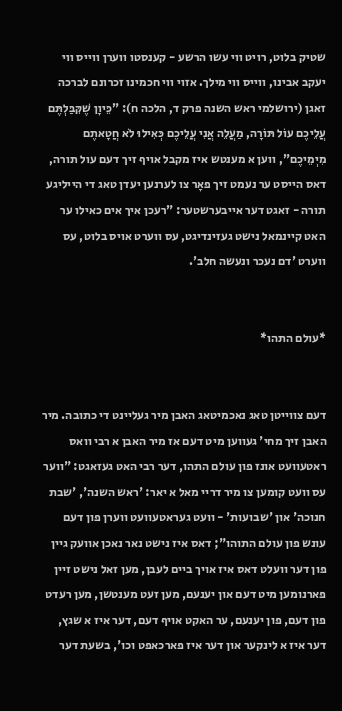שטיק בלוט, רויט ווי עשו הרשע - קענסטו ווערן ווייס ווי יעקב אבינו, ווייס ווי מילך. אזוי ווי חכמינו זכרונם לברכה זאגן (ירושלמי ראש השנה פרק ד, הלכה ח): "כֵּיוָן שֶׁקִּבַּלְתֶּם עֲלֵיכֶם עוֹל תּוֹרָה, מַעֲלֵה אֲנִי עֲלֵיכֶם כְּאִילוּ לֹא חֲטָאתֶם מִיְמֵיכֶם", ווען א מענטש איז מקבל אויף זיך דעם עול תורה, דאס הייסט ער נעמט זיך פאָר צו לערנען יעדן טאג די הייליגע תורה - זאגט דער אייבערשטער: "רעכן איך אים כאילו ער האט קיינמאל נישט געזינדיגט, עס ווערט אויס בלוט, עס ווערט 'דם נעכר ונעשה חלב'.


*עולם התהו*


דעם צווייטן טאג נאכמיטאג האבן מיר געליינט די כתובה. מיר האבן זיך מחי' געווען מיט דעם אז מיר האבן א רבי וואס ראטעוועט אונז פון עולם התהו, דער רבי האט געזאגט: "ווער עס וועט קומען צו מיר דריי מאל א יאר: 'ראש השנה', 'שבת חנוכה' און 'שבועות' - וועט געראטעוועט ווערן פון דעם עונש פון עולם התוהו"; דאס איז נישט נאר נאכן אוועק גיין פון דער וועלט דאס איז אויך ביים לעבן, מען זאל נישט זיין פארנומען מיט דעם און יענעם, מען זעט מענטשן, מען רעדט פון דעם, פון יענעם, ער האקט אויף דעם, דער איז א שגץ, דער איז א לינקער און דער איז פארכאפט וכו', בשעת דער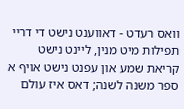וואס רעדט - דאווענט נישט די דריי תפילות מיט מנין, ליינט נישט קריאת שמע און עפנט נישט אויף א ספר משנה לשנה; דאס איז עולם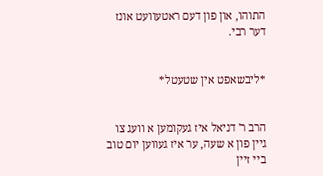התוהו, און פון דעם ראטעוועט אונז דער רבי.


*ליבשאפט אין שטעטל*


הרב ר' דניאל איז געקומען א וועג צו גיין פון א שעה, ער איז געווען יום טוב ביי זיין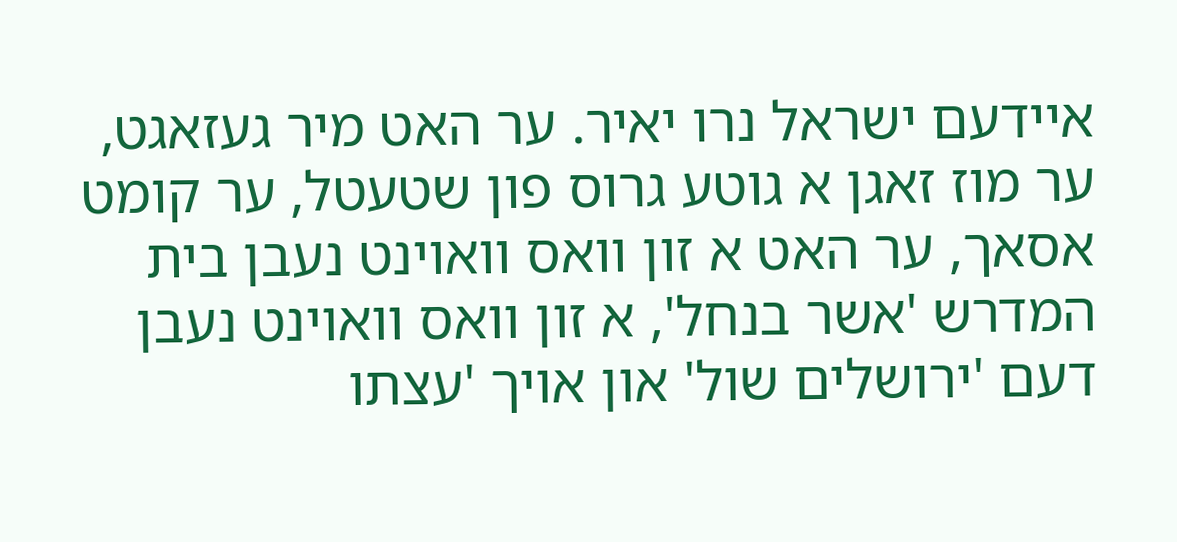איידעם ישראל נרו יאיר. ער האט מיר געזאגט, ער מוז זאגן א גוטע גרוס פון שטעטל, ער קומט אסאך, ער האט א זון וואס וואוינט נעבן בית המדרש 'אשר בנחל', א זון וואס וואוינט נעבן דעם 'ירושלים שול' און אויך 'עצתו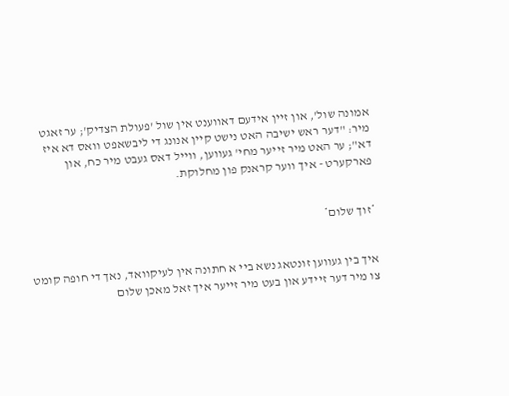אמונה שול', און זיין אידעם דאווענט אין שול 'פעולת הצדיק'; ער זאגט מיר: "דער ראש ישיבה האט נישט קיין אנונג די ליבשאפט וואס דא איז דא"; ער האט מיר זייער מחי' געווען, ווייל דאס געבט מיר כח, און פארקערט - איך ווער קראנק פון מחלוקת.


*זוך שלום*


איך בין געווען זונטאג נשא ביי א חתונה אין לעיקוואד, נאך די חופה קומט צו מיר דער זיידע און בעט מיר זייער איך זאל מאכן שלום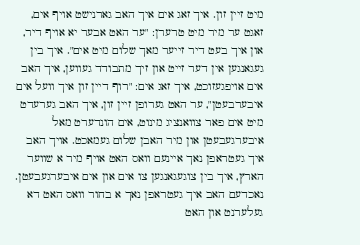מיט זיין זון. איך זאג אים איך האב גארנישט אויף אים, זאגט ער מיר מיט טרערן: "ער האט אבער יא אויף דיר, און איך בעט דיר זייער מאך שלום מיט אים". איך בין געגאנגען אין דער זייט און זיך מתבודד געווען, איך האב אים אויפגעזוכט, איך זאג אים: "רוף דיין זון איך וועל אים איבערבעטן", ער האט גערופן זיין זון, איך האב גערעדט מיט אים פאר צוואנציג מינוט, אים הונדערט מאל איבערגעבעטן און מיר האבן שלום געמאכט. אויך האב איך געטראפן נאך איינעם וואס האט אויף מיר א שווער הארץ, איך בין צוגעגאנגען צו אים און אים איבערגעבעטן. נאכדעם האב איך געטראפן נאך א בחור וואס האט דא געלערנט און האט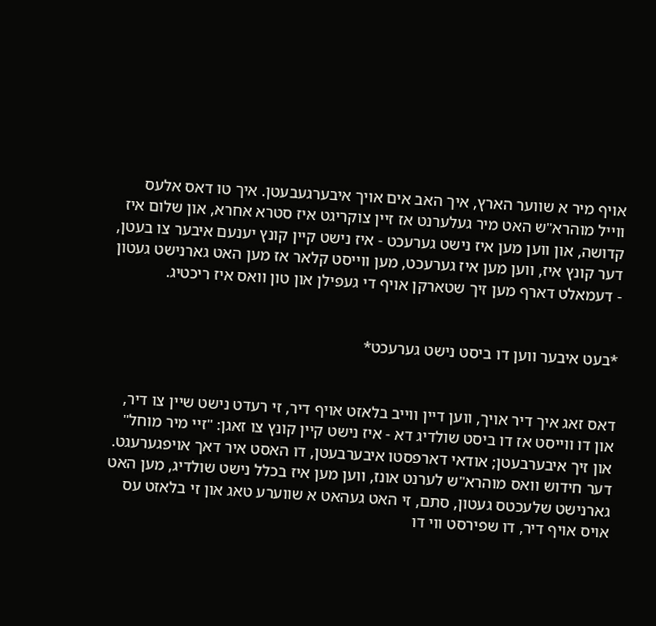אויף מיר א שווער הארץ, איך האב אים אויך איבערגעבעטן. איך טו דאס אלעס ווייל מוהרא"ש האט מיר געלערנט אז זיין צוקריגט איז סטרא אחרא, און שלום איז קדושה, און ווען מען איז נישט גערעכט - איז נישט קיין קונץ יענעם איבער צו בעטן, דער קונץ איז, ווען מען איז גערעכט, מען ווייסט קלאר אז מען האט גארנישט געטון - דעמאלט דארף מען זיך שטארקן אויף די געפילן און טון וואס איז ריכטיג.


*בעט איבער ווען דו ביסט נישט גערעכט*


דאס זאג איך דיר אויך, ווען דיין ווייב בלאזט אויף דיר, זי רעדט נישט שיין צו דיר, און דו ווייסט אז דו ביסט שולדיג דא - איז נישט קיין קונץ צו זאגן: "זיי מיר מוחל" און זיך איבערבעטן; אודאי דארפסטו איבערבעטן, דו האסט איר דאך אויפגערעגט. דער חידוש וואס מוהרא"ש לערנט אונז, ווען מען איז בכלל נישט שולדיג, מען האט גארנישט שלעכטס געטון, סתם, זי האט געהאט א שווערע טאג און זי בלאזט עס אויס אויף דיר, דו שפירסט ווי דו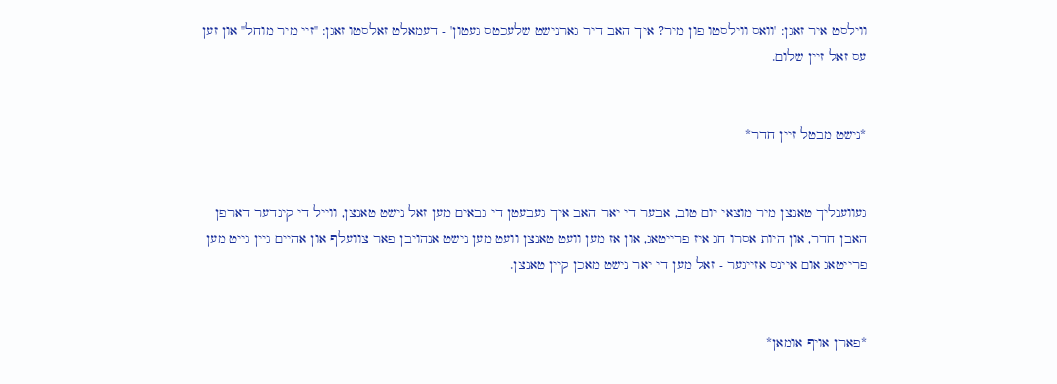ווילסט איר זאגן: 'וואס ווילסטו פון מיר? איך האב דיר גארנישט שלעכטס געטון' - דעמאלט זאלסטו זאגן: "זיי מיר מוחל" און זען עס זאל זיין שלום.


*נישט מבטל זיין חדר*


געווענליך טאנצן מיר מוצאי יום טוב, אבער די יאר האב איך געבעטן די גבאים מען זאל נישט טאנצן, ווייל די קינדער דארפן האבן חדר, און היות אסרו חג איז פרייטאג, און אז מען וועט טאנצן וועט מען נישט אנהויבן פאר צוועלף און אהיים גיין גייט מען פרייטאג אום איינס אזייגער - זאל מען די יאר נישט מאכן קיין טאנצן.


*פארן אויף אומאן*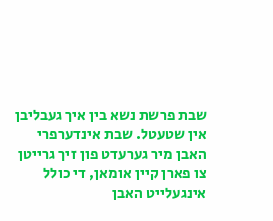שבת פרשת נשא בין איך געבליבן אין שטעטל. שבת אינדערפרי האבן מיר גערעדט פון זיך גרייטן צו פארן קיין אומאן, די כולל אינגעלייט האבן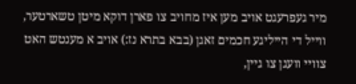מיר געפרעגט אויב מען איז מחויב צו פארן דוקא מיטן טשארטער, ווייל די הייליגע חכמים זאגן (בבא בתרא נז:) אויב א מענטש האט צוויי וועגן צו גיין,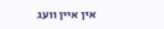אין איין וועג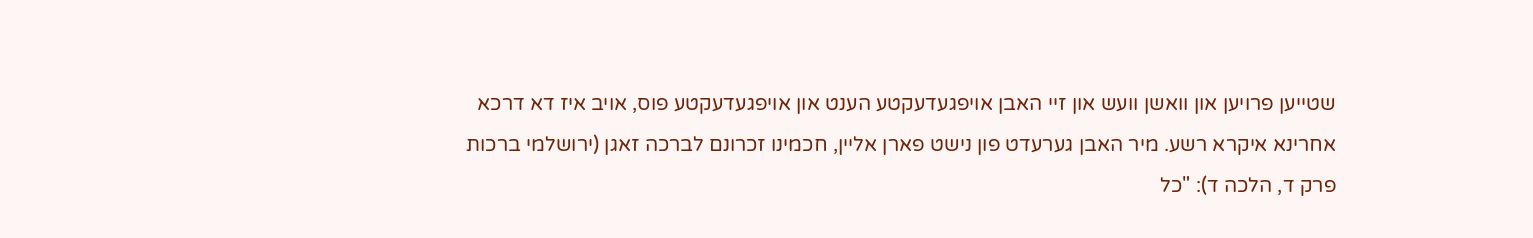שטייען פרויען און וואשן וועש און זיי האבן אויפגעדעקטע הענט און אויפגעדעקטע פוס, אויב איז דא דרכא אחרינא איקרא רשע. מיר האבן גערעדט פון נישט פארן אליין, חכמינו זכרונם לברכה זאגן (ירושלמי ברכות פרק ד, הלכה ד): "כל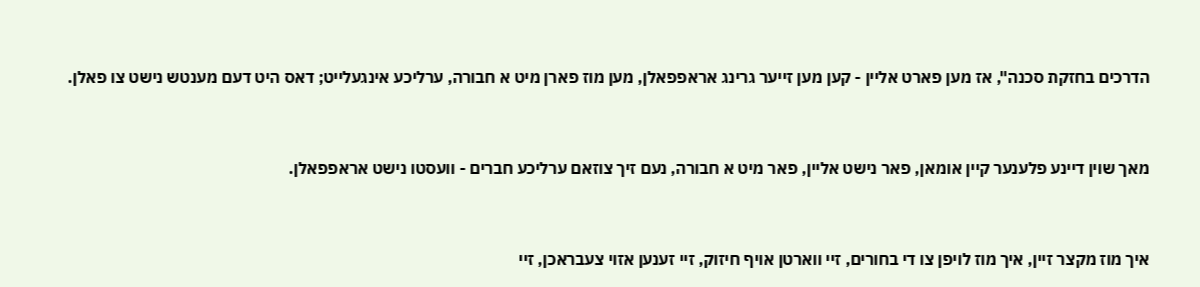הדרכים בחזקת סכנה", אז מען פארט אליין - קען מען זייער גרינג אראפפאלן, מען מוז פארן מיט א חבורה, ערליכע אינגעלייט; דאס היט דעם מענטש נישט צו פאלן.


מאך שוין דיינע פלענער קיין אומאן, פאר נישט אליין, פאר מיט א חבורה, נעם זיך צוזאם ערליכע חברים - וועסטו נישט אראפפאלן.


איך מוז מקצר זיין, איך מוז לויפן צו די בחורים, זיי ווארטן אויף חיזוק, זיי זענען אזוי צעבראכן, זיי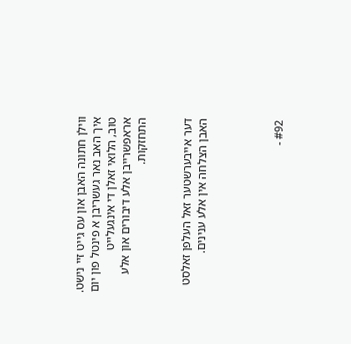ווילן חתונה האבן און עס גייט זיי נישט. איך האב נאר געשריבן א פינטל פון יום טוב, הלואי זאלן די אינגעלייט אראפשרייבן אלע דיבורים און אלע התחזקות.


דער אייבערשטער זאל העלפן זאלסט האבן הצלחה אין אלע ענינים.




#92 -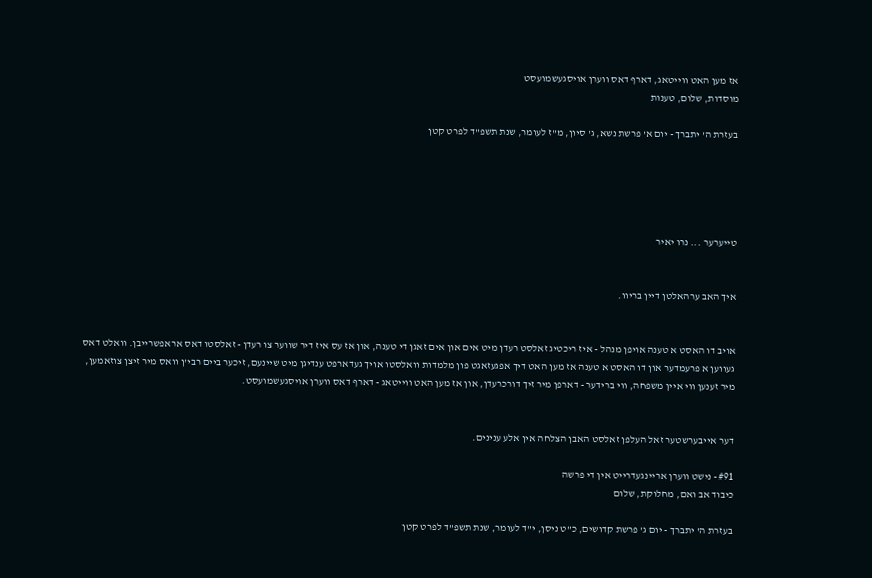אז מען האט ווייטאג, דארף דאס ווערן אויסגעשמועסט
מוסדות, שלום, טענות

בעזרת ה' יתברך - יום א' פרשת נשא, ג' סיון, מ"ז לעומר, שנת תשפ"ד לפרט קטן





טייערער ... נרו יאיר


איך האב ערהאלטן דיין בריוו.


אויב דו האסט א טענה אויפן מנהל - איז ריכטיג זאלסט רעדן מיט אים און אים זאגן די טענה, און אז עס איז דיר שווער צו רעדן - זאלסטו דאס אראפשרייבן. וואלט דאס געווען א פרעמדער און דו האסט א טענה אז מען האט דיך אפגעזאגט פון מלמדות וואלסטו אויך געדארפט ענדיגן מיט שיינעם, זיכער ביים רבי'ן וואס מיר זיצן צוזאמען, מיר זענען ווי איין משפחה, ווי ברידער - דארפן מיר זיך דורכרעדן, און אז מען האט ווייטאג - דארף דאס ווערן אויסגעשמועסט.


דער אייבערשטער זאל העלפן זאלסט האבן הצלחה אין אלע ענינים.

#91 - נישט ווערן אריינגעדרייט אין די פרשה
כיבוד אב ואם, מחלוקת, שלום

בעזרת ה' יתברך - יום ג' פרשת קדושים, כ"ט ניסן, י"ד לעומר, שנת תשפ"ד לפרט קטן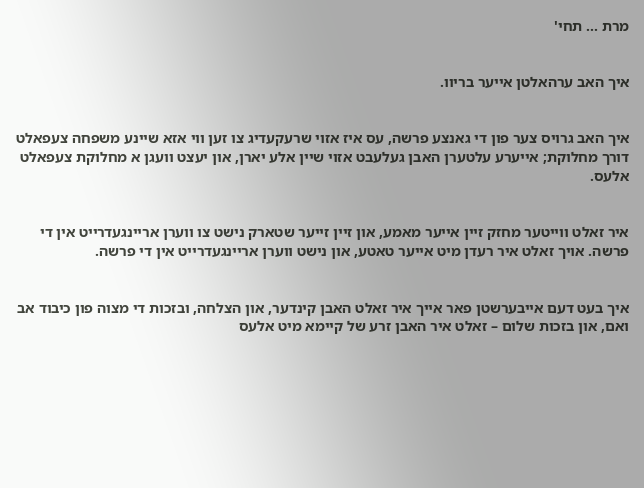מרת ... תחי'


איך האב ערהאלטן אייער בריוו.


איך האב גרויס צער פון די גאנצע פרשה, עס איז אזוי שרעקעדיג צו זען ווי אזא שיינע משפחה צעפאלט דורך מחלוקת; אייערע עלטערן האבן געלעבט אזוי שיין אלע יארן, און יעצט וועגן א מחלוקת צעפאלט אלעס.


איר זאלט ווייטער מחזק זיין אייער מאמע, און זיין זייער שטארק נישט צו ווערן אריינגעדרייט אין די פרשה. אויך זאלט איר רעדן מיט אייער טאטע, און נישט ווערן אריינגעדרייט אין די פרשה.


איך בעט דעם אייבערשטן פאר אייך איר זאלט האבן קינדער, און הצלחה, ובזכות די מצוה פון כיבוד אב ואם, און בזכות שלום – זאלט איר האבן זרע של קיימא מיט אלעס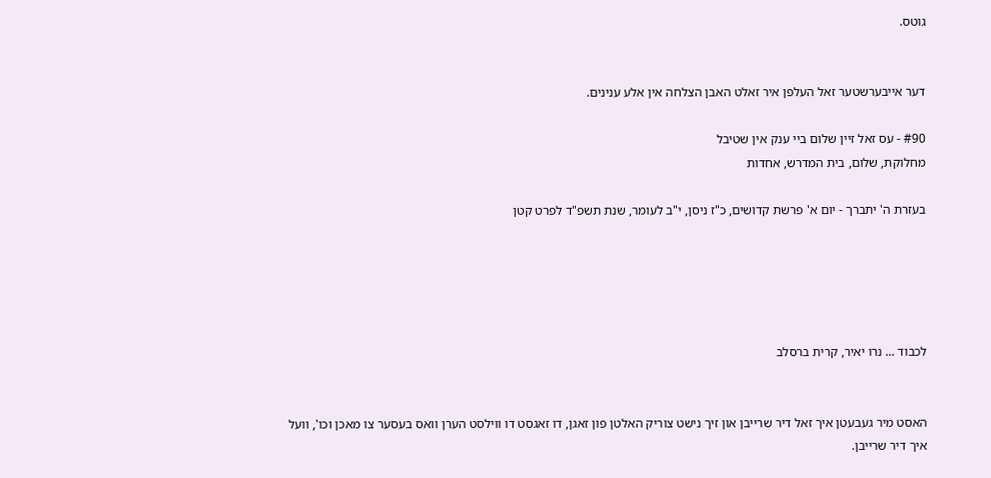גוטס.


דער אייבערשטער זאל העלפן איר זאלט האבן הצלחה אין אלע ענינים.

#90 - עס זאל זיין שלום ביי ענק אין שטיבל
מחלוקת, שלום, בית המדרש, אחדות

בעזרת ה' יתברך - יום א' פרשת קדושים, כ"ז ניסן, י"ב לעומר, שנת תשפ"ד לפרט קטן





לכבוד ... נרו יאיר, קרית ברסלב


האסט מיר געבעטן איך זאל דיר שרייבן און זיך נישט צוריק האלטן פון זאגן, דו זאגסט דו ווילסט הערן וואס בעסער צו מאכן וכו', וועל איך דיר שרייבן.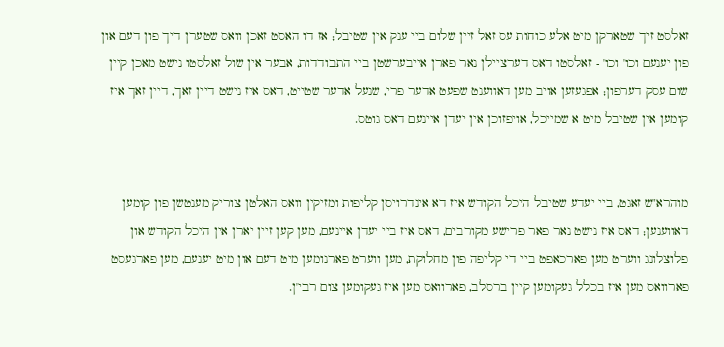זאלסט זיך שטארקן מיט אלע כוחות עס זאל זיין שלום ביי ענק אין שטיבל; אז דו האסט זאכן וואס שטערן דיך פון דעם און פון יענעם וכו' וכו' - זאלסטו דאס דערציילן נאר פארן אייבערשטן ביי התבודדות, אבער אין שול זאלסטו נישט מאכן קיין שום עסק דערפון; אפגעזען אויב מען דאווענט שפעט אדער פרי, שנעל אדער שטייט, דאס איז נישט דיין זאך, דיין זאך איז קומען אין שטיבל מיט א שמייכל, אויפזוכן אין יעדן איינעם דאס גוטס.


מוהרא"ש זאגט, ביי יעדע שטיבל היכל הקודש איז דא אינדרויסן קליפות ומזיקין וואס האלטן צוריק מענטשן פון קומען דאווענען; דאס איז נישט נאר פאר פרישע מקורבים, דאס איז ביי יעדן איינעם, מען קען זיין יארן אין היכל הקודש און פלוצלונג ווערט מען פארכאפט ביי די קליפה פון מחלוקת, מען ווערט פארנומען מיט דעם און מיט יענעם, מען פארגעסט פארוואס מען איז בכלל געקומען קיין ברסלב, פארוואס מען איז געקומען צום רבי'ן.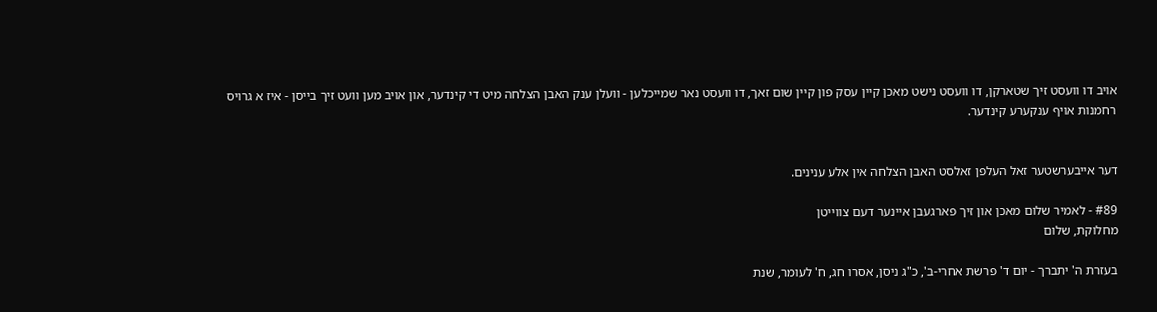אויב דו וועסט זיך שטארקן, דו וועסט נישט מאכן קיין עסק פון קיין שום זאך, דו וועסט נאר שמייכלען - וועלן ענק האבן הצלחה מיט די קינדער, און אויב מען וועט זיך בייסן - איז א גרויס רחמנות אויף ענקערע קינדער.


דער אייבערשטער זאל העלפן זאלסט האבן הצלחה אין אלע ענינים.

#89 - לאמיר שלום מאכן און זיך פארגעבן איינער דעם צווייטן
מחלוקת, שלום

בעזרת ה' יתברך - יום ד' פרשת אחרי-ב', כ"ג ניסן, אסרו חג, ח' לעומר, שנת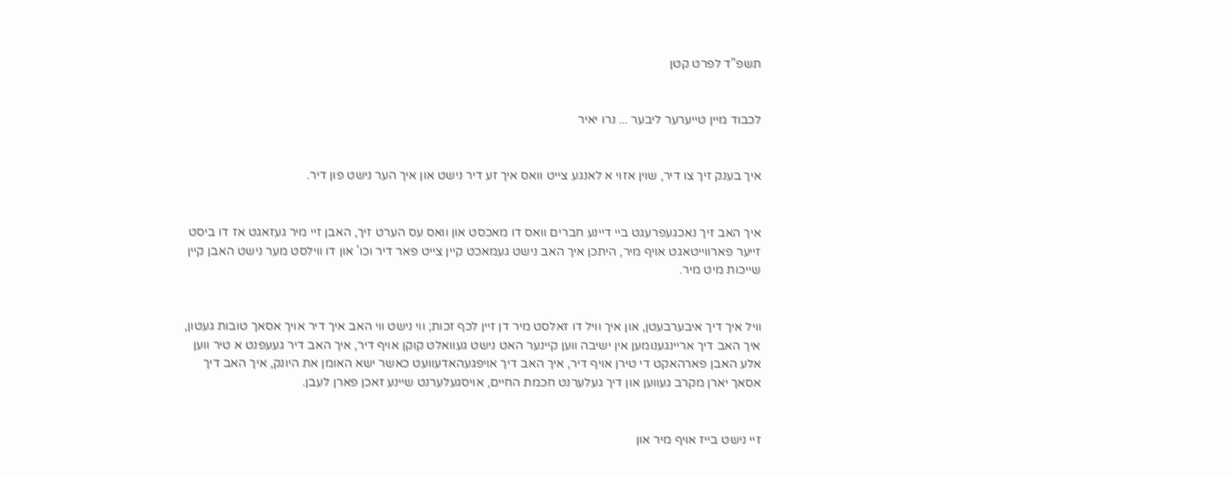תשפ"ד לפרט קטן


לכבוד מיין טייערער ליבער ... נרו יאיר


איך בענק זיך צו דיר, שוין אזוי א לאנגע צייט וואס איך זע דיר נישט און איך הער נישט פון דיר.


איך האב זיך נאכגעפרעגט ביי דיינע חברים וואס דו מאכסט און וואס עס הערט זיך, האבן זיי מיר געזאגט אז דו ביסט זייער פארווייטאגט אויף מיר, היתכן איך האב נישט געמאכט קיין צייט פאר דיר וכו' און דו ווילסט מער נישט האבן קיין שייכות מיט מיר.


וויל איך דיך איבערבעטן, און איך וויל דו זאלסט מיר דן זיין לכף זכות; ווי נישט ווי האב איך דיר אויך אסאך טובות געטון, איך האב דיך אריינגענומען אין ישיבה ווען קיינער האט נישט געוואלט קוקן אויף דיר, איך האב דיר געעפנט א טיר ווען אלע האבן פארהאקט די טירן אויף דיר, איך האב דיך אויפגעהאדעוועט כאשר ישא האומן את היונק, איך האב דיך אסאך יארן מקרב געווען און דיך געלערנט חכמת החיים, אויסגעלערנט שיינע זאכן פארן לעבן.


זיי נישט בייז אויף מיר און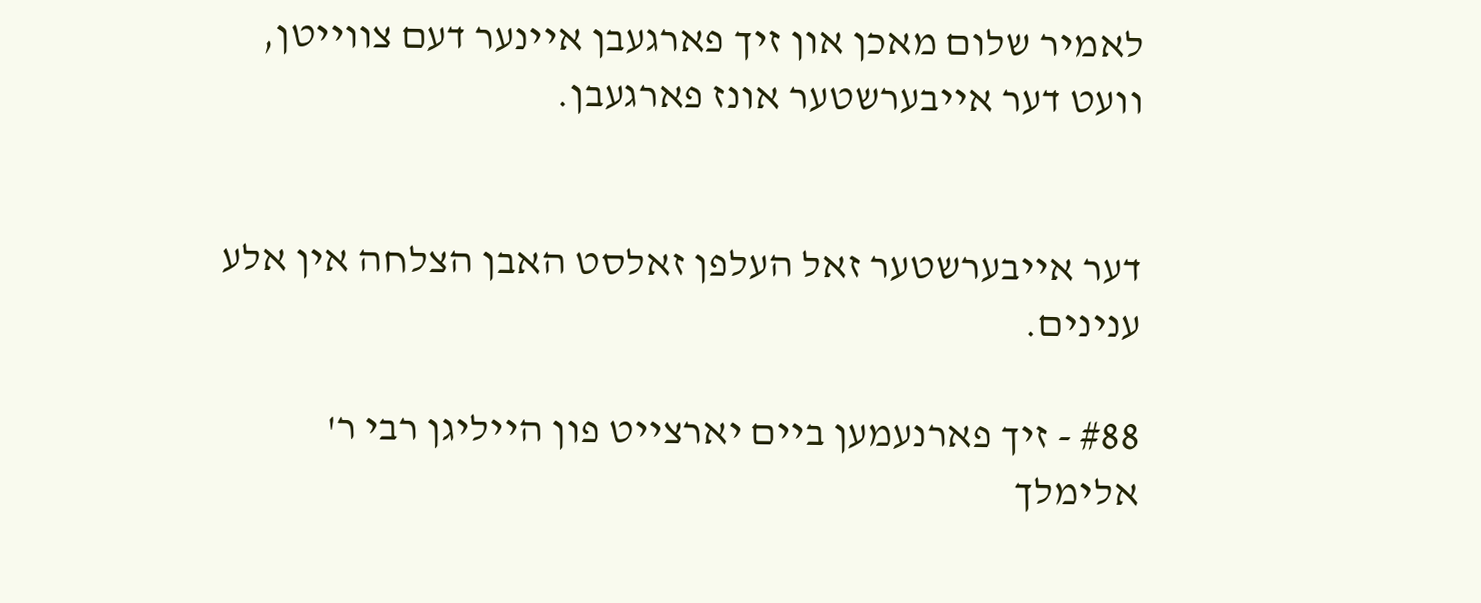לאמיר שלום מאכן און זיך פארגעבן איינער דעם צווייטן, וועט דער אייבערשטער אונז פארגעבן.


דער אייבערשטער זאל העלפן זאלסט האבן הצלחה אין אלע ענינים.

#88 - זיך פארנעמען ביים יארצייט פון הייליגן רבי ר' אלימלך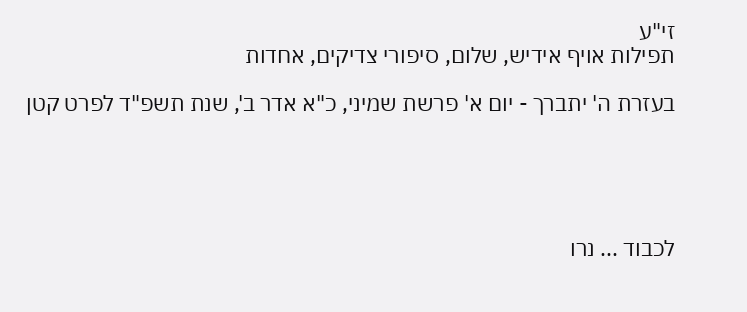זי"ע
תפילות אויף אידיש, שלום, סיפורי צדיקים, אחדות

בעזרת ה' יתברך - יום א' פרשת שמיני, כ"א אדר ב', שנת תשפ"ד לפרט קטן





לכבוד ... נרו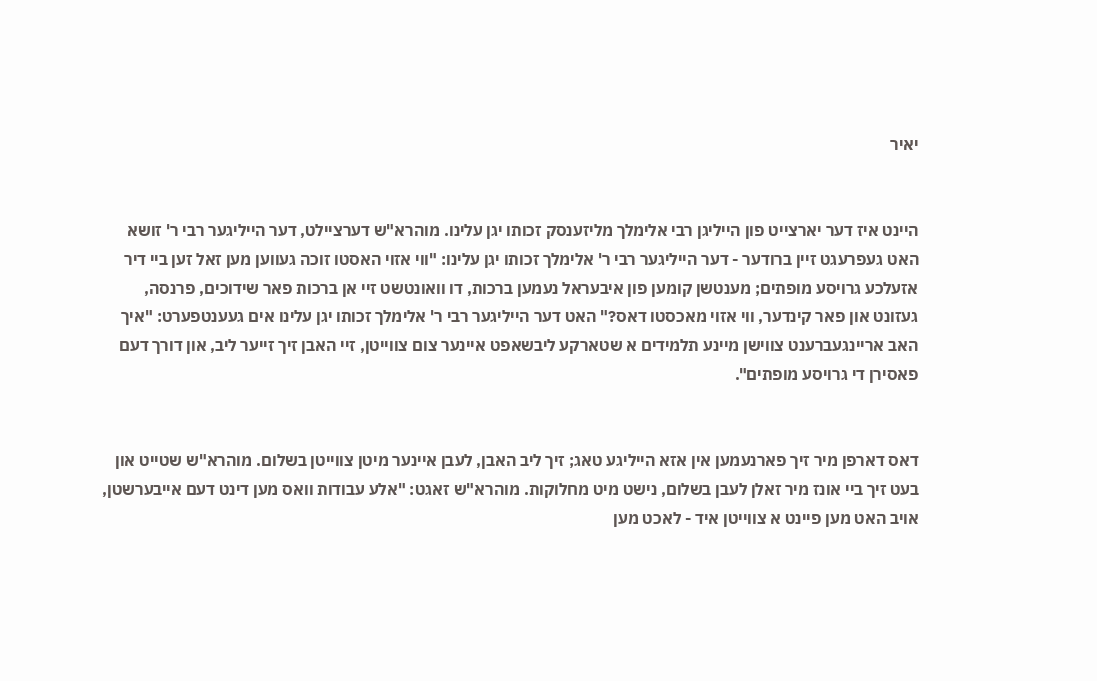יאיר


היינט איז דער יארצייט פון הייליגן רבי אלימלך מליזענסק זכותו יגן עלינו. מוהרא"ש דערציילט, דער הייליגער רבי ר' זושא האט געפרעגט זיין ברודער - דער הייליגער רבי ר' אלימלך זכותו יגן עלינו: "ווי אזוי האסטו זוכה געווען מען זאל זען ביי דיר אזעלכע גרויסע מופתים; מענטשן קומען פון איבעראל נעמען ברכות, דו וואונטשט זיי אן ברכות פאר שידוכים, פרנסה, געזונט און פאר קינדער, ווי אזוי מאכסטו דאס?" האט דער הייליגער רבי ר' אלימלך זכותו יגן עלינו אים געענטפערט: "איך האב אריינגעברענט צווישן מיינע תלמידים א שטארקע ליבשאפט איינער צום צווייטן, זיי האבן זיך זייער ליב, און דורך דעם פאסירן די גרויסע מופתים".


דאס דארפן מיר זיך פארנעמען אין אזא הייליגע טאג; זיך ליב האבן, לעבן איינער מיטן צווייטן בשלום. מוהרא"ש שטייט און בעט זיך ביי אונז מיר זאלן לעבן בשלום, נישט מיט מחלוקות. מוהרא"ש זאגט: "אלע עבודות וואס מען דינט דעם אייבערשטן, אויב האט מען פיינט א צווייטן איד - לאכט מען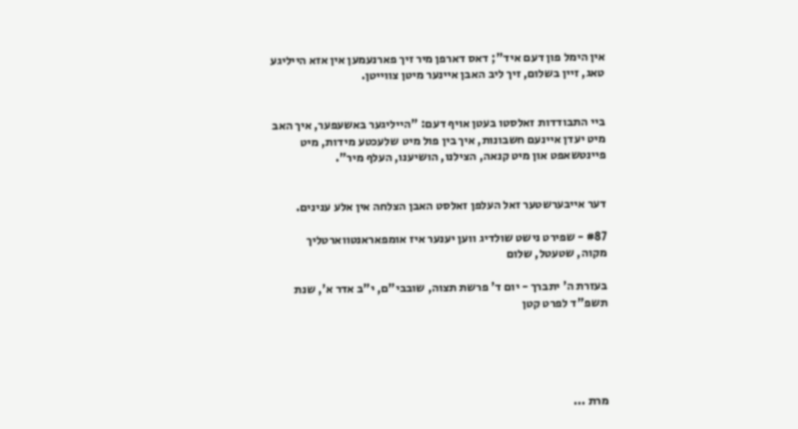אין הימל פון דעם איד"; דאס דארפן מיר זיך פארנעמען אין אזא הייליגע טאג, זיין בשלום, זיך ליב האבן איינער מיטן צווייטן.


ביי התבודדות זאלסטו בעטן אויף דעם: "הייליגער באשעפער, איך האב מיט יעדן איינעם חשבונות, איך בין פול מיט שלעכטע מידות, מיט פיינטשאפט און מיט קנאה, הצילנו, הושיענו, העלף מיר".


דער אייבערשטער זאל העלפן זאלסט האבן הצלחה אין אלע ענינים.

#87 - שפירט נישט שולדיג ווען יענער איז אומפאראנטווארטליך
מקוה, שטעטל, שלום

בעזרת ה' יתברך - יום ד' פרשת תצוה, שובבי"ם, י"ב אדר א', שנת תשפ"ד לפרט קטן





מרת ...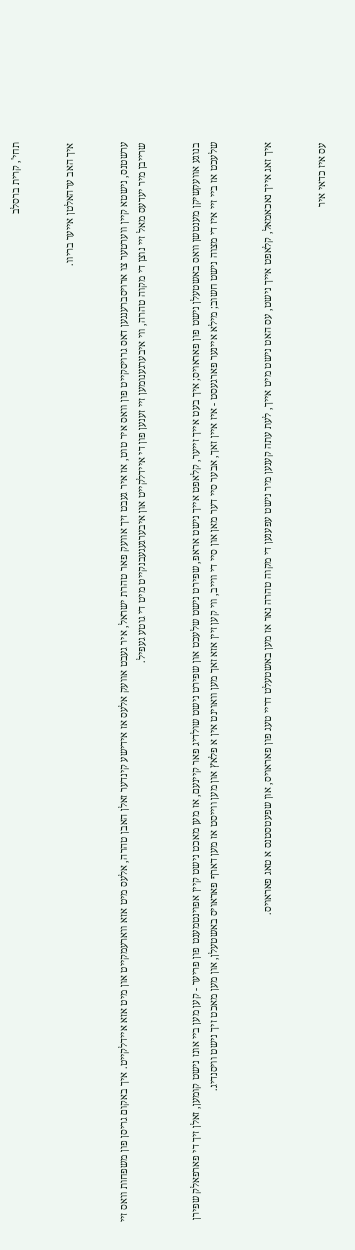תחי', קרית ברסלב


איך האב ערהאלטן אייער בריוו.


ערשטנס, נישטא קיין ווערטער צו ארויסברענגען דאס גרויסקייט פון וואס איר טוט, אז איר געבט זיך אוועק פאר טהרת ישראל, איר געבט אוועק אלעס אז אידישע קינדער זאלן האבן טהרה, אלעס מיט אזא ווארעמקייט און מיט אזא איידלקייט. איך באקום גריסן פון משפחות וואס זיי שרייבן מיר יעדעס מאל זיי נוצן די מקוה טהרה, ווי איבערגענומען זיי זענען פון די איידלקייט און איבערגעגעבנקייט מיט די גוטע געפיל.


בנוגע אוועקשיקן מענטשן וואס באשטעלן נישט פון פאראויס; איך בעט אייך זייער, קלאפט אייך נישט אראפ, שפירט נישט שלעכט און שפירט נישט שולדיג פאר קיינעם, אז מען מאכט נישט קיין אפוינטמענט פון פריער - קען מען ביי אונז נישט קומען, זאלן זיך די פארפאלק שפירן שלעכט אז ביי זיי איז די מצוה נישט חשוב; מילא איינער פארגעסט - איז איין זאך, אבער סיי דער מאן און סיי די ווייב, ווי קען זיין אזא זאך מען וואוינט אין א פלאץ און מען ווייסט אז מען דארף פאראויס באשטעלן, און מען מאכט זיך נישט וויסנדיג.


איך זאג אייך נאכאמאל, קלאפט אייך נישט, עס האט נישט מיט אייך, לעת עתה קענען מיר נישט עפענען די מקוה טהרה נאר אז מען באשטעלט דריי טעג פון פאראויס, און שפעטסטנס א טאג פאראויס.


עס איז כדאי איר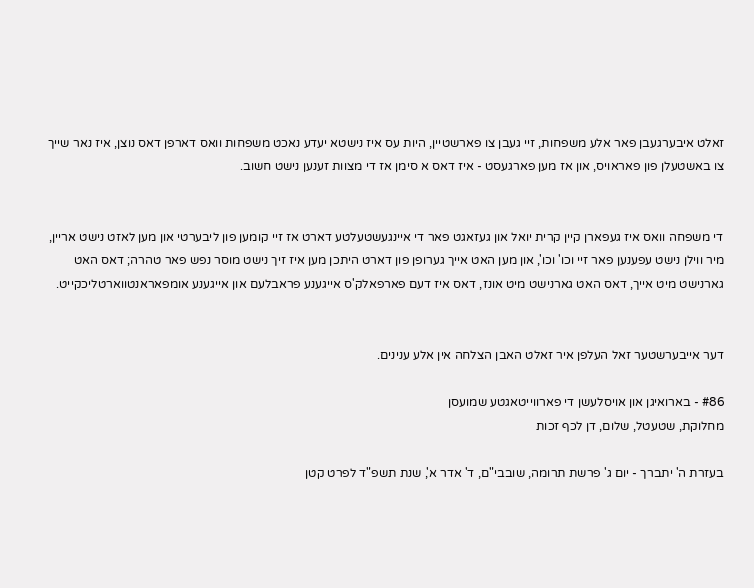זאלט איבערגעבן פאר אלע משפחות, זיי געבן צו פארשטיין, היות עס איז נישטא יעדע נאכט משפחות וואס דארפן דאס נוצן, איז נאר שייך צו באשטעלן פון פאראויס, און אז מען פארגעסט - איז דאס א סימן אז די מצוות זענען נישט חשוב.


די משפחה וואס איז געפארן קיין קרית יואל און געזאגט פאר די איינגעשטעלטע דארט אז זיי קומען פון ליבערטי און מען לאזט נישט אריין, מיר ווילן נישט עפענען פאר זיי וכו' וכו', און מען האט אייך גערופן פון דארט היתכן מען איז זיך נישט מוסר נפש פאר טהרה; דאס האט גארנישט מיט אייך, דאס האט גארנישט מיט אונז, דאס איז דעם פארפאלק'ס אייגענע פראבלעם און אייגענע אומפאראנטווארטליכקייט.


דער אייבערשטער זאל העלפן איר זאלט האבן הצלחה אין אלע ענינים.

#86 - בארואיגן און אויסלעשן די פארווייטאגטע שמועסן
מחלוקת, שטעטל, שלום, דן לכף זכות

בעזרת ה' יתברך - יום ג' פרשת תרומה, שובבי"ם, ד' אדר א', שנת תשפ"ד לפרט קטן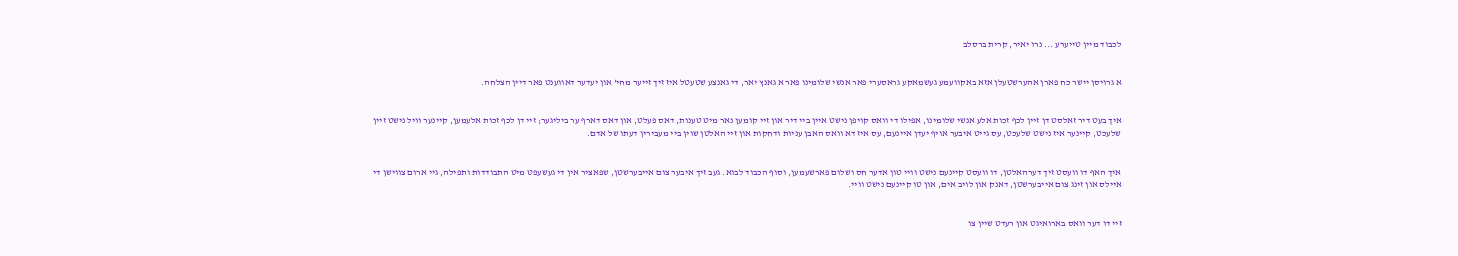לכבוד מיין טייערע ... נרו יאיר, קרית ברסלב


א גרויסן יישר כח פארן אהערשטעלן אזא באקוועמע געשמאקע גראסערי פאר אנשי שלומינו פאר א גאנץ יאר, די גאנצע שטעטל איז זיך זייער מחי' און יעדער דאווענט פאר דיין הצלחה.


איך בעט דיר זאלסט דן זיין לכף זכות אלע אנשי שלומינו, אפילו די וואס קויפן נישט איין ביי דיר און זיי קומען נאר מיט טענות, דאס פעלט, און דאס דארף ער ביליגער; זיי דן לכף זכות אלעמען, קיינער וויל נישט זיין שלעכט, קיינער איז נישט שלעכט, עס גייט איבער אויף יעדן איינעם, עס איז דא וואס האבן עניות ודחקות און זיי האלטן שוין ביי מעבירין דעתו של אדם.


איך האף דו וועסט זיך דערהאלטן, דו וועסט קיינעם נישט וויי טון אדער חס ושלום פארשעמען, וסוף הכבוד לבוא. געב זיך איבער צום אייבערשטן, שפאציר אין די געשעפט מיט התבודדות ותפילה, גיי ארום צווישן די איילס און זינג צום אייבערשטן, דאנק און לויב אים, און טו קיינעם נישט וויי.


זיי דו דער וואס בארואיגט און רעדט שיין צו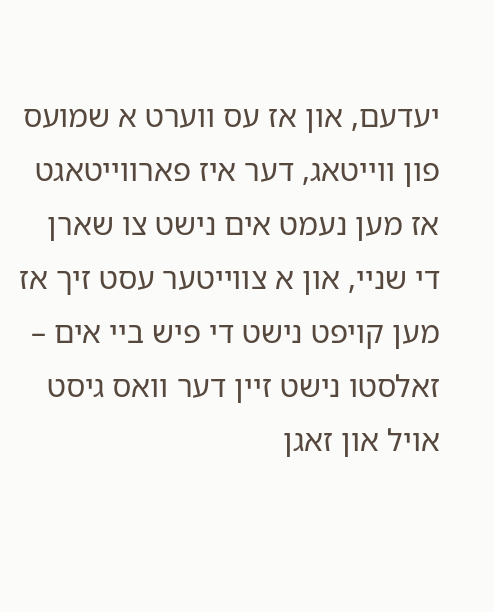יעדעם, און אז עס ווערט א שמועס פון ווייטאג, דער איז פארווייטאגט אז מען נעמט אים נישט צו שארן די שניי, און א צווייטער עסט זיך אז מען קויפט נישט די פיש ביי אים – זאלסטו נישט זיין דער וואס גיסט אויל און זאגן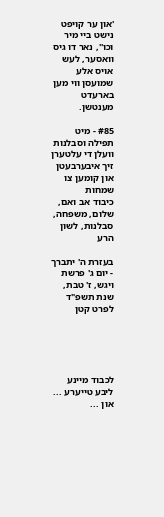'און ער קויפט נישט ביי מיר וכו'', נאר דו גיס וואסער, לעש אויס אלע שמועסן ווי מען בארעדט מענטשן.

#85 - מיט תפילה וסבלנות וועלן די עלטערן זיך איבערבעטן און קומען צו שמחות
כיבוד אב ואם, שלום, משפחה, סבלנות, לשון הרע

בעזרת ה' יתברך - יום ג' פרשת ויגש, ז' טבת, שנת תשפ"ד לפרט קטן





לכבוד מיינע ליבע טייערע ... און ...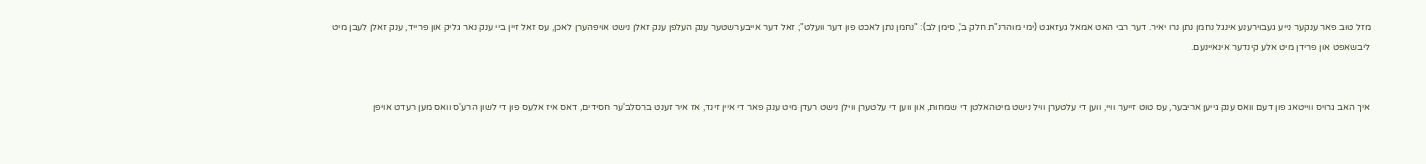מזל טוב פאר ענקער נייע געבוירענע אינגל נחמן נתן נרו יאיר. דער רבי האט אמאל געזאגט (ימי מוהרנ"ת חלק ב', סימן לב): "נחמן נתן לאכט פון דער וועלט"; זאל דער אייבערשטער ענק העלפן ענק זאלן נישט אויפהערן לאכן, עס זאל זיין ביי ענק נאר גליק און פרייד, ענק זאלן לעבן מיט ליבשאפט און פרידן מיט אלע קינדער אינאיינעם.


איך האב גרויס ווייטאג פון דעם וואס ענק גייען אריבער, עס טוט זייער וויי, ווען די עלטערן וויל נישט מיטהאלטן די שמחות, און ווען די עלטערן ווילן נישט רעדן מיט ענק פאר די איין זינד, אז איר זענט ברסלב'ער חסידים, דאס איז אלעס פון די לשון הרע'ס וואס מען רעדט אויפן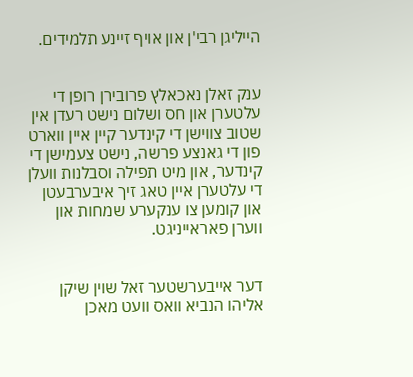הייליגן רבי'ן און אויף זיינע תלמידים.


ענק זאלן נאכאלץ פרובירן רופן די עלטערן און חס ושלום נישט רעדן אין שטוב צווישן די קינדער קיין איין ווארט פון די גאנצע פרשה, נישט צעמישן די קינדער, און מיט תפילה וסבלנות וועלן די עלטערן איין טאג זיך איבערבעטן און קומען צו ענקערע שמחות און ווערן פאראייניגט.


דער אייבערשטער זאל שוין שיקן אליהו הנביא וואס וועט מאכן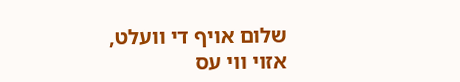שלום אויף די וועלט, אזוי ווי עס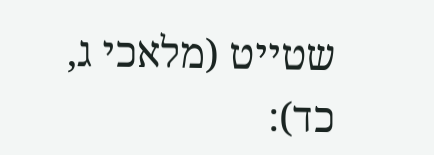שטייט (מלאכי ג, כד):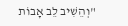"וְהֵשִׁיב לֵב אָבוֹת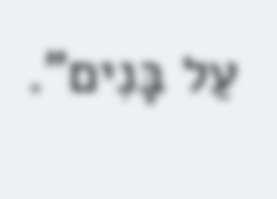עַל בָּנִים".